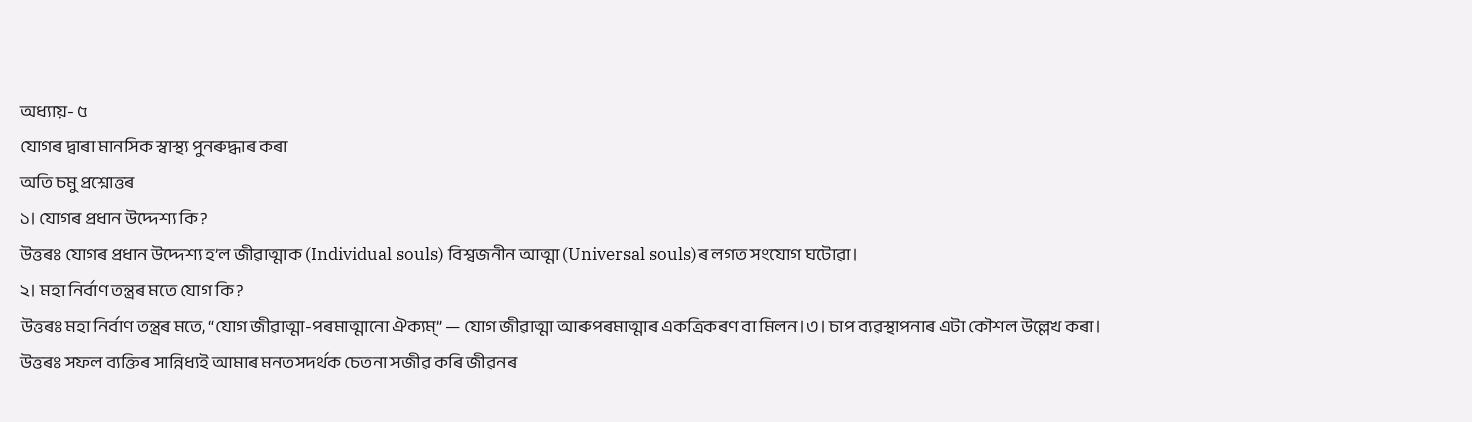অধ্যায়- ৫
যোগৰ দ্বাৰা মানসিক স্বাস্থ্য পুনৰুদ্ধাৰ কৰা
অতি চমু প্রশ্নোত্তৰ
১। যোগৰ প্ৰধান উদ্দেশ্য কি?
উত্তৰঃ যোগৰ প্ৰধান উদ্দেশ্য হ’ল জীৱাত্মাক (Individual souls) বিশ্বজনীন আত্মা (Universal souls)ৰ লগত সংযোগ ঘটোৱা।
২। মহা নির্বাণ তন্ত্ৰৰ মতে যোগ কি?
উত্তৰঃ মহা নির্বাণ তন্ত্ৰৰ মতে, “যোগ জীৱাত্মা-পৰমাত্মানো ঐক্যম্” — যোগ জীৱাত্মা আৰুপৰমাত্মাৰ একত্ৰিকৰণ বা মিলন।৩। চাপ ব্যৱস্থাপনাৰ এটা কৌশল উল্লেখ কৰা।
উত্তৰঃ সফল ব্যক্তিৰ সান্নিধ্যই আমাৰ মনতসদর্থক চেতনা সজীৱ কৰি জীৱনৰ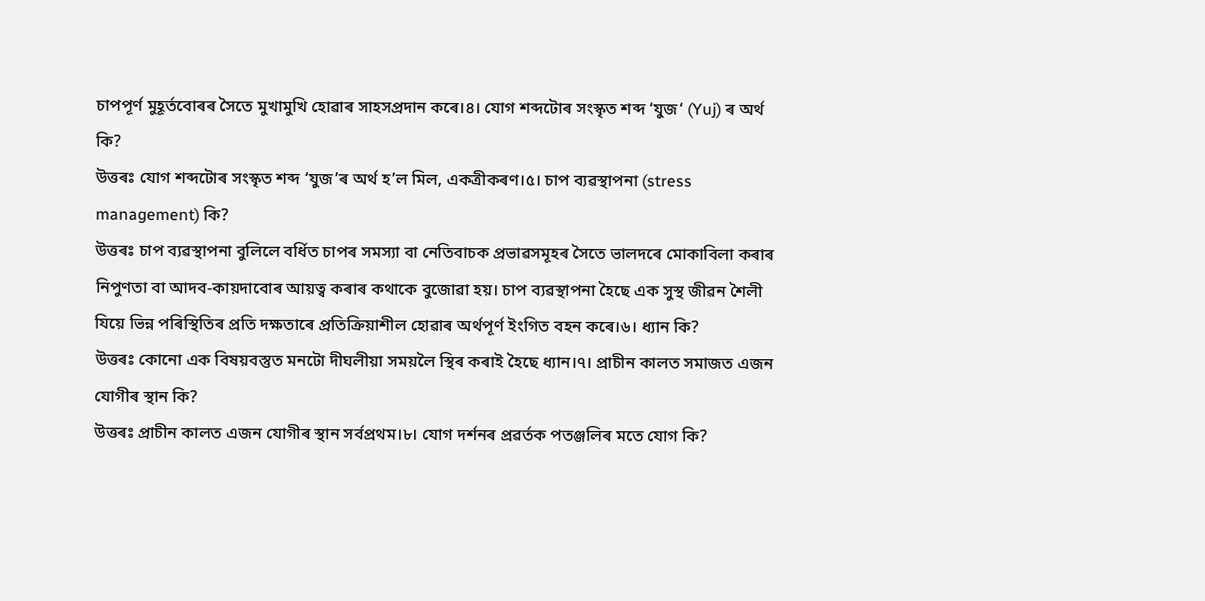চাপপূৰ্ণ মুহূৰ্তবোৰৰ সৈতে মুখামুখি হোৱাৰ সাহসপ্রদান কৰে।৪। যোগ শব্দটোৰ সংস্কৃত শব্দ ‘যুজ‘ (Yuj) ৰ অৰ্থ কি?
উত্তৰঃ যোগ শব্দটোৰ সংস্কৃত শব্দ ‘যুজ’ৰ অৰ্থ হ’ল মিল, একত্ৰীকৰণ।৫। চাপ ব্যৱস্থাপনা (stress management) কি?
উত্তৰঃ চাপ ব্যৱস্থাপনা বুলিলে বর্ধিত চাপৰ সমস্যা বা নেতিবাচক প্রভাৱসমূহৰ সৈতে ভালদৰে মোকাবিলা কৰাৰ নিপুণতা বা আদব-কায়দাবোৰ আয়ত্ব কৰাৰ কথাকে বুজোৱা হয়। চাপ ব্যৱস্থাপনা হৈছে এক সুস্থ জীৱন শৈলী যিয়ে ভিন্ন পৰিস্থিতিৰ প্ৰতি দক্ষতাৰে প্রতিক্রিয়াশীল হোৱাৰ অৰ্থপূর্ণ ইংগিত বহন কৰে।৬। ধ্যান কি?
উত্তৰঃ কোনো এক বিষয়বস্তুত মনটো দীঘলীয়া সময়লৈ স্থিৰ কৰাই হৈছে ধ্যান।৭। প্রাচীন কালত সমাজত এজন যোগীৰ স্থান কি?
উত্তৰঃ প্রাচীন কালত এজন যোগীৰ স্থান সর্বপ্রথম।৮। যোগ দৰ্শনৰ প্ৰৱৰ্তক পতঞ্জলিৰ মতে যোগ কি?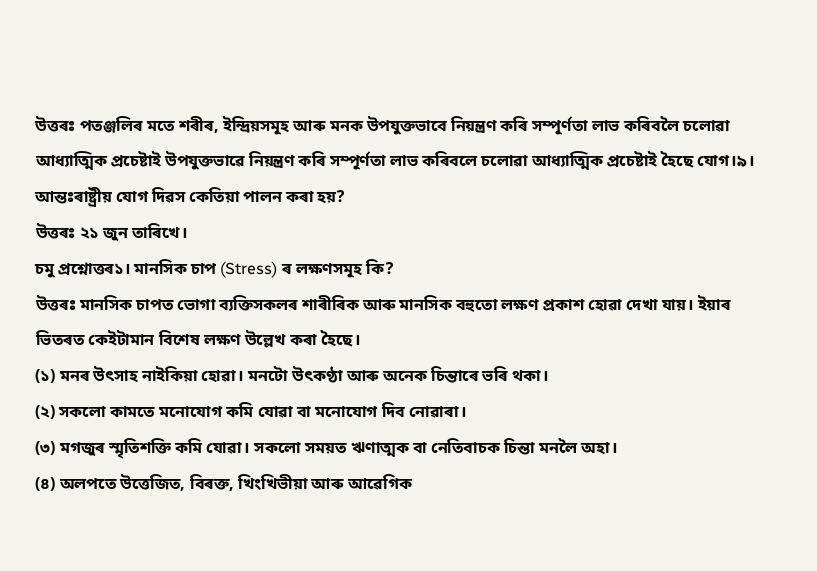উত্তৰঃ পতঞ্জলিৰ মতে শৰীৰ, ইন্দ্ৰিয়সমূহ আৰু মনক উপযুক্তভাবে নিয়ন্ত্রণ কৰি সম্পূর্ণতা লাভ কৰিবলৈ চলোৱা আধ্যাত্মিক প্রচেষ্টাই উপযুক্তভাৱে নিয়ন্ত্রণ কৰি সম্পূৰ্ণতা লাভ কৰিবলে চলোৱা আধ্যাত্মিক প্রচেষ্টাই হৈছে যোগ।৯। আন্তঃৰাষ্ট্ৰীয় যোগ দিৱস কেতিয়া পালন কৰা হয়?
উত্তৰঃ ২১ জুন তাৰিখে।
চমু প্রশ্নোত্তৰ১। মানসিক চাপ (Stress) ৰ লক্ষণসমূহ কি?
উত্তৰঃ মানসিক চাপত ভোগা ব্যক্তিসকলৰ শাৰীৰিক আৰু মানসিক বহুতো লক্ষণ প্রকাশ হোৱা দেখা যায়। ইয়াৰ ভিতৰত কেইটামান বিশেষ লক্ষণ উল্লেখ কৰা হৈছে।
(১) মনৰ উৎসাহ নাইকিয়া হোৱা। মনটো উৎকণ্ঠা আৰু অনেক চিন্তাৰে ভৰি থকা।
(২) সকলো কামতে মনোযোগ কমি যোৱা বা মনোযোগ দিব নোৱাৰা।
(৩) মগজুৰ স্মৃতিশক্তি কমি যোৱা। সকলো সময়ত ঋণাত্মক বা নেতিবাচক চিন্তা মনলৈ অহা।
(৪) অলপতে উত্তেজিত, বিৰক্ত, খিংখিভীয়া আৰু আৱেগিক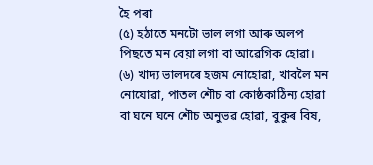হৈ পৰা
(৫) হঠাতে মনটো ভাল লগা আৰু অলপ পিছতে মন বেয়া লগা বা আৱেগিক হোৱা।
(৬) খাদ্য ভালদৰে হজম নোহোৱা, খাবলৈ মন নোযোৱা, পাতল শৌচ বা কোষ্ঠকাঠিন্য হোৱা বা ঘনে ঘনে শৌচ অনুভৱ হোৱা, বুকুৰ বিষ,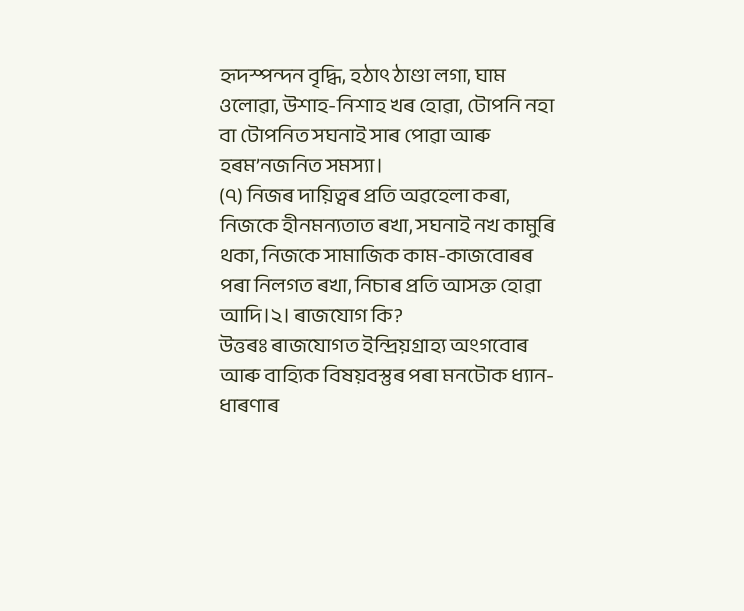হৃদস্পন্দন বৃদ্ধি, হঠাৎ ঠাণ্ডা লগা, ঘাম ওলোৱা, উশাহ-নিশাহ খৰ হোৱা, টোপনি নহা বা টোপনিত সঘনাই সাৰ পোৱা আৰু হৰম’নজনিত সমস্যা।
(৭) নিজৰ দায়িত্বৰ প্ৰতি অৱহেলা কৰা, নিজকে হীনমন্যতাত ৰখা, সঘনাই নখ কামুৰি থকা, নিজকে সামাজিক কাম-কাজবোৰৰ পৰা নিলগত ৰখা, নিচাৰ প্রতি আসক্ত হোৱা আদি।২। ৰাজযোগ কি?
উত্তৰঃ ৰাজযোগত ইন্দ্ৰিয়গ্রাহ্য অংগবোৰ আৰু বাহ্যিক বিষয়বস্তুৰ পৰা মনটোক ধ্যান-ধাৰণাৰ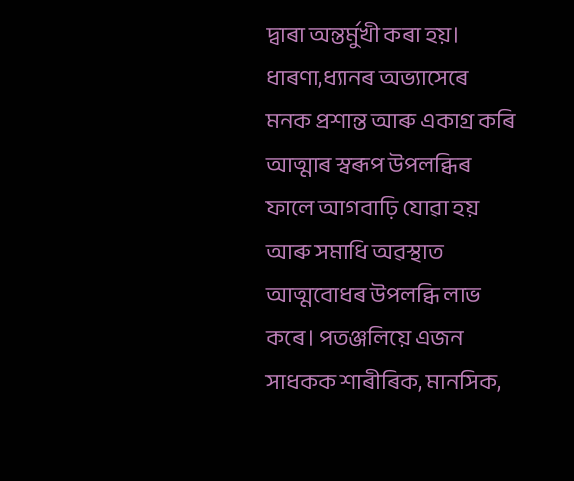দ্বাৰা অন্তর্মুখী কৰা হয়। ধাৰণা,ধ্যানৰ অভ্যাসেৰে মনক প্রশান্ত আৰু একাগ্র কৰি আত্মাৰ স্বৰূপ উপলব্ধিৰ ফালে আগবাঢ়ি যোৱা হয় আৰু সমাধি অৱস্থাত আত্মবোধৰ উপলব্ধি লাভ কৰে। পতঞ্জলিয়ে এজন সাধকক শাৰীৰিক, মানসিক,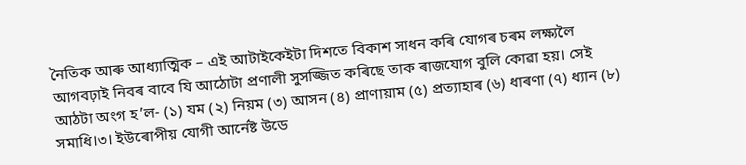নৈতিক আৰু আধ্যাত্মিক – এই আটাইকেইটা দিশতে বিকাশ সাধন কৰি যোগৰ চৰম লক্ষ্যলৈ আগবঢ়াই নিবৰ বাবে যি আঠোটা প্রণালী সুসজ্জিত কৰিছে তাক ৰাজযোগ বুলি কোৱা হয়। সেই আঠটা অংগ হ’ল- (১) যম (২) নিয়ম (৩) আসন (৪) প্রাণায়াম (৫) প্রত্যাহাৰ (৬) ধাৰণা (৭) ধ্যান (৮) সমাধি।৩। ইউৰোপীয় যোগী আর্নেষ্ট উডে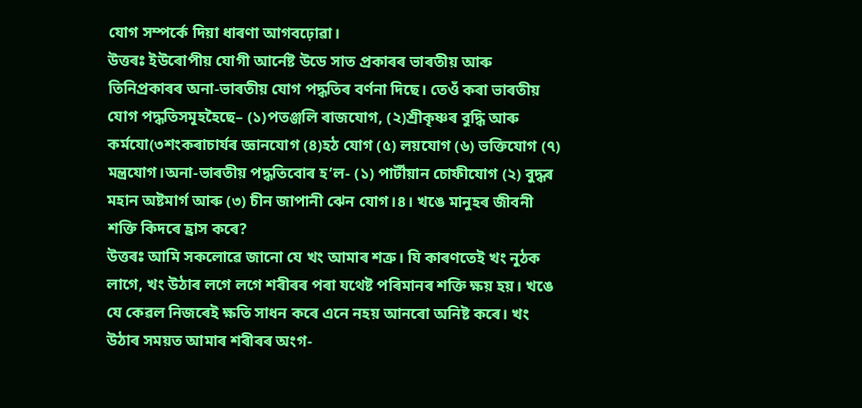যোগ সম্পর্কে দিয়া ধাৰণা আগবঢ়োৱা।
উত্তৰঃ ইউৰোপীয় যোগী আর্নেষ্ট উডে সাত প্ৰকাৰৰ ভাৰতীয় আৰু তিনিপ্ৰকাৰৰ অনা-ভাৰতীয় যোগ পদ্ধতিৰ বৰ্ণনা দিছে। তেওঁ কৰা ভাৰতীয় যোগ পদ্ধতিসমূহহৈছে– (১)পতঞ্জলি ৰাজযোগ, (২)শ্রীকৃষ্ণৰ বুদ্ধি আৰু কৰ্মযো(৩শংকৰাচাৰ্যৰ জ্ঞানযোগ (৪)হঠ যোগ (৫) লয়যোগ (৬) ভক্তিযোগ (৭) মন্ত্রযোগ।অনা-ভাৰতীয় পদ্ধতিবোৰ হ’ল- (১) পার্টীয়ান চোফীযোগ (২) বুদ্ধৰ মহান অষ্টমার্গ আৰু (৩) চীন জাপানী ঝেন যোগ।৪। খঙে মানুহৰ জীবনী শক্তি কিদৰে হ্ৰাস কৰে?
উত্তৰঃ আমি সকলোৱে জানো যে খং আমাৰ শত্রু। যি কাৰণতেই খং নুঠক লাগে, খং উঠাৰ লগে লগে শৰীৰৰ পৰা যথেষ্ট পৰিমানৰ শক্তি ক্ষয় হয়। খঙে যে কেৱল নিজৰেই ক্ষতি সাধন কৰে এনে নহয় আনৰো অনিষ্ট কৰে। খং উঠাৰ সময়ত আমাৰ শৰীৰৰ অংগ-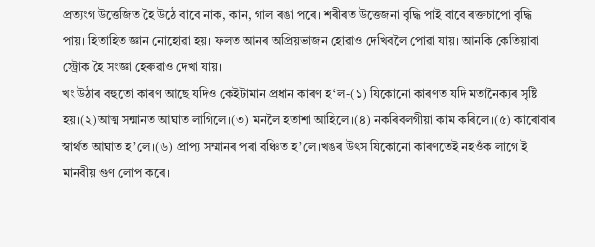প্রত্যংগ উত্তেজিত হৈ উঠে বাবে নাক, কান, গাল ৰঙা পৰে। শৰীৰত উত্তেজনা বৃদ্ধি পাই বাবে ৰক্তচাপো বৃদ্ধি পায়। হিতাহিত জ্ঞান নোহোৱা হয়। ফলত আনৰ অপ্রিয়ভাজন হোৱাও দেখিবলৈ পোৱা যায়। আনকি কেতিয়াবা স্ট্রোক হৈ সংজ্ঞা হেৰুৱাও দেখা যায়।
খং উঠাৰ বহুতো কাৰণ আছে যদিও কেইটামান প্রধান কাৰণ হ‘ল-(১) যিকোনো কাৰণত যদি মতানৈক্যৰ সৃষ্টি হয়।(২)আত্ম সন্মানত আঘাত লাগিলে।(৩) মনলৈ হতাশা আহিলে।(৪) নকৰিবলগীয়া কাম কৰিলে।(৫) কাৰোবাৰ স্বাৰ্থত আঘাত হ’লে।(৬) প্রাপ্য সম্মানৰ পৰা বঞ্চিত হ’লে।খঙৰ উৎস যিকোনো কাৰণতেই নহওঁক লাগে ই মানবীয় গুণ লোপ কৰে।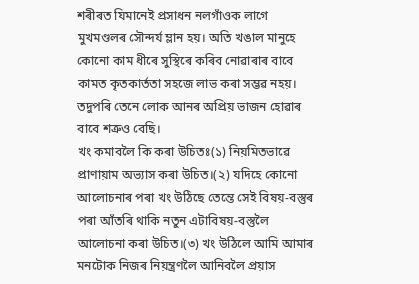শৰীৰত যিমানেই প্রসাধন নলগাঁওক লাগে মুখমণ্ডলৰ সৌন্দর্য ম্লান হয়। অতি খঙাল মানুহে কোনো কাম ধীৰে সুস্থিৰে কৰিব নোৱাৰাৰ বাবে কামত কৃতকার্ততা সহজে লাভ কৰা সম্ভৱ নহয়। তদুপৰি তেনে লোক আনৰ অপ্রিয় ভাজন হোৱাৰ বাবে শত্রুও বেছি।
খং কমাবলৈ কি কৰা উচিতঃ(১) নিয়মিতভাৱে প্রাণায়াম অভ্যাস কৰা উচিত।(২) যদিহে কোনো আলোচনাৰ পৰা খং উঠিছে তেন্তে সেই বিষয়-বস্তুৰ পৰা আঁতৰি থাকি নতুন এটাবিষয়-বস্তুলৈ আলোচনা কৰা উচিত।(৩) খং উঠিলে আমি আমাৰ মনটোক নিজৰ নিয়ন্ত্ৰণলৈ আনিবলৈ প্ৰয়াস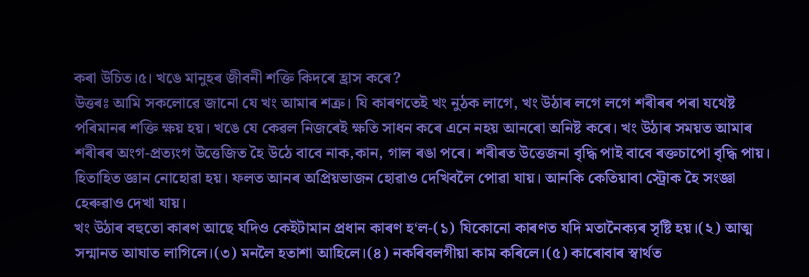কৰা উচিত।৫। খঙে মানুহৰ জীবনী শক্তি কিদৰে হ্ৰাস কৰে?
উত্তৰঃ আমি সকলোৱে জানো যে খং আমাৰ শত্রু। যি কাৰণতেই খং নুঠক লাগে, খং উঠাৰ লগে লগে শৰীৰৰ পৰা যথেষ্ট পৰিমানৰ শক্তি ক্ষয় হয়। খঙে যে কেৱল নিজৰেই ক্ষতি সাধন কৰে এনে নহয় আনৰো অনিষ্ট কৰে। খং উঠাৰ সময়ত আমাৰ শৰীৰৰ অংগ-প্রত্যংগ উত্তেজিত হৈ উঠে বাবে নাক,কান, গাল ৰঙা পৰে। শৰীৰত উত্তেজনা বৃদ্ধি পাই বাবে ৰক্তচাপো বৃদ্ধি পায়। হিতাহিত জ্ঞান নোহোৱা হয়। ফলত আনৰ অপ্রিয়ভাজন হোৱাও দেখিবলৈ পোৱা যায়। আনকি কেতিয়াবা স্ট্রোক হৈ সংজ্ঞা হেৰুৱাও দেখা যায়।
খং উঠাৰ বহুতো কাৰণ আছে যদিও কেইটামান প্রধান কাৰণ হ‘ল-(১) যিকোনো কাৰণত যদি মতানৈক্যৰ সৃষ্টি হয়।(২) আত্ম সন্মানত আঘাত লাগিলে।(৩) মনলৈ হতাশা আহিলে।(৪) নকৰিবলগীয়া কাম কৰিলে।(৫) কাৰোবাৰ স্বাৰ্থত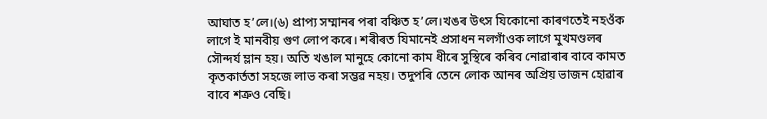আঘাত হ’লে।(৬) প্রাপ্য সম্মানৰ পৰা বঞ্চিত হ’লে।খঙৰ উৎস যিকোনো কাৰণতেই নহওঁক লাগে ই মানবীয় গুণ লোপ কৰে। শৰীৰত যিমানেই প্রসাধন নলগাঁওক লাগে মুখমণ্ডলৰ সৌন্দর্য ম্লান হয়। অতি খঙাল মানুহে কোনো কাম ধীৰে সুস্থিৰে কৰিব নোৱাৰাৰ বাবে কামত কৃতকার্ততা সহজে লাভ কৰা সম্ভৱ নহয়। তদুপৰি তেনে লোক আনৰ অপ্রিয় ভাজন হোৱাৰ বাবে শত্রুও বেছি।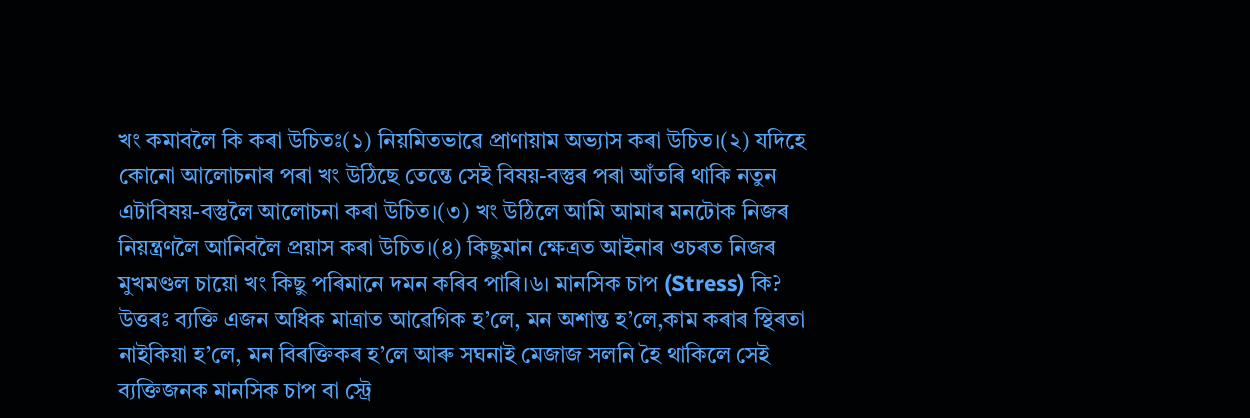খং কমাবলৈ কি কৰা উচিতঃ(১) নিয়মিতভাৱে প্রাণায়াম অভ্যাস কৰা উচিত।(২) যদিহে কোনো আলোচনাৰ পৰা খং উঠিছে তেন্তে সেই বিষয়-বস্তুৰ পৰা আঁতৰি থাকি নতুন এটাবিষয়-বস্তুলৈ আলোচনা কৰা উচিত।(৩) খং উঠিলে আমি আমাৰ মনটোক নিজৰ নিয়ন্ত্ৰণলৈ আনিবলৈ প্ৰয়াস কৰা উচিত।(৪) কিছুমান ক্ষেত্রত আইনাৰ ওচৰত নিজৰ মুখমণ্ডল চায়ো খং কিছু পৰিমানে দমন কৰিব পাৰি।৬। মানসিক চাপ (Stress) কি?
উত্তৰঃ ব্যক্তি এজন অধিক মাত্ৰাত আৱেগিক হ’লে, মন অশান্ত হ’লে,কাম কৰাৰ স্থিৰতা নাইকিয়া হ’লে, মন বিৰক্তিকৰ হ’লে আৰু সঘনাই মেজাজ সলনি হৈ থাকিলে সেই ব্যক্তিজনক মানসিক চাপ বা স্ট্রে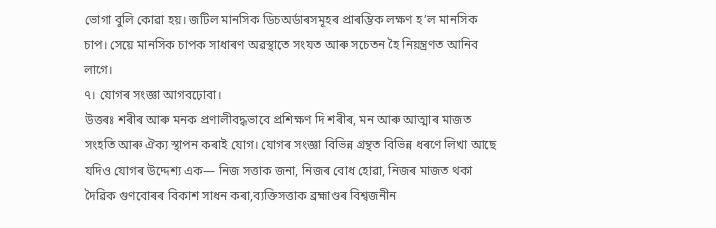ভোগা বুলি কোৱা হয়। জটিল মানসিক ডিচঅৰ্ডাৰসমূহৰ প্ৰাৰম্ভিক লক্ষণ হ’ল মানসিক চাপ। সেয়ে মানসিক চাপক সাধাৰণ অৱস্থাতে সংযত আৰু সচেতন হৈ নিয়ন্ত্রণত আনিব লাগে।
৭। যোগৰ সংজ্ঞা আগবঢ়োবা।
উত্তৰঃ শৰীৰ আৰু মনক প্রণালীবদ্ধভাবে প্রশিক্ষণ দি শৰীৰ, মন আৰু আত্মাৰ মাজত সংহতি আৰু ঐক্য স্থাপন কৰাই যোগ। যোগৰ সংজ্ঞা বিভিন্ন গ্রন্থত বিভিন্ন ধৰণে লিখা আছে যদিও যোগৰ উদ্দেশ্য এক— নিজ সত্তাক জনা, নিজৰ বোধ হোৱা, নিজৰ মাজত থকা দৈৱিক গুণবোৰৰ বিকাশ সাধন কৰা,ব্যক্তিসত্তাক ব্ৰহ্মাণ্ডৰ বিশ্বজনীন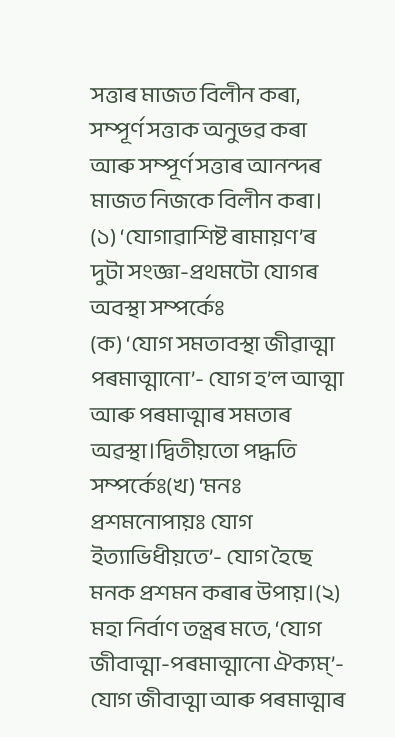সত্তাৰ মাজত বিলীন কৰা, সম্পূর্ণ সত্তাক অনুভৱ কৰা আৰু সম্পূৰ্ণ সত্তাৰ আনন্দৰ মাজত নিজকে বিলীন কৰা।
(১) ‘যোগাৱাশিষ্ট ৰামায়ণ’ৰ দুটা সংজ্ঞা-প্ৰথমটো যোগৰ অবস্থা সম্পর্কেঃ
(ক) ‘যোগ সমতাবস্থা জীৱাত্মা পৰমাত্মানো’- যোগ হ’ল আত্মা আৰু পৰমাত্মাৰ সমতাৰ অৱস্থা।দ্বিতীয়তো পদ্ধতি সম্পর্কেঃ(খ) ‘মনঃ প্রশমনোপায়ঃ যোগ ইত্যাভিধীয়তে’- যোগ হৈছে মনক প্রশমন কৰাৰ উপায়।(২) মহা নির্বাণ তন্ত্ৰৰ মতে, ‘যোগ জীবাত্মা-পৰমাত্মানো ঐক্যম্’- যোগ জীবাত্মা আৰু পৰমাত্মাৰ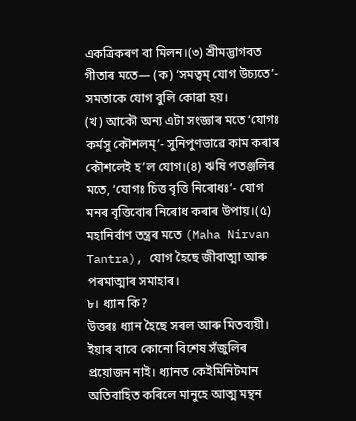একত্ৰিকৰণ বা মিলন।(৩) শ্রীমদ্ভাগবত গীতাৰ মতে— (ক) ‘সমত্বম্ যোগ উচ্যতে’- সমতাকে যোগ বুলি কোৱা হয়।
(খ) আকৌ অন্য এটা সংজ্ঞাৰ মতে ‘যোগঃ কর্মসু কৌশলম্’- সুনিপুণভাৱে কাম কৰাৰ কৌশলেই হ’ল যোগ।(৪) ঋষি পতঞ্জলিৰ মতে, ‘যোগঃ চিত্ত বৃত্তি নিৰোধঃ’- যোগ মনৰ বৃত্তিবোৰ নিৰোধ কৰাৰ উপায়।(৫) মহানির্বাণ তন্ত্ৰৰ মতে (Maha Nirvan Tantra), যোগ হৈছে জীবাত্মা আৰু পৰমাত্মাৰ সমাহাৰ।
৮। ধ্যান কি?
উত্তৰঃ ধ্যান হৈছে সৰল আৰু মিতব্যয়ী। ইয়াৰ বাবে কোনো বিশেষ সঁজুলিৰ প্ৰয়োজন নাই। ধ্যানত কেইমিনিটমান অতিবাহিত কৰিলে মানুহে আত্ম মন্থন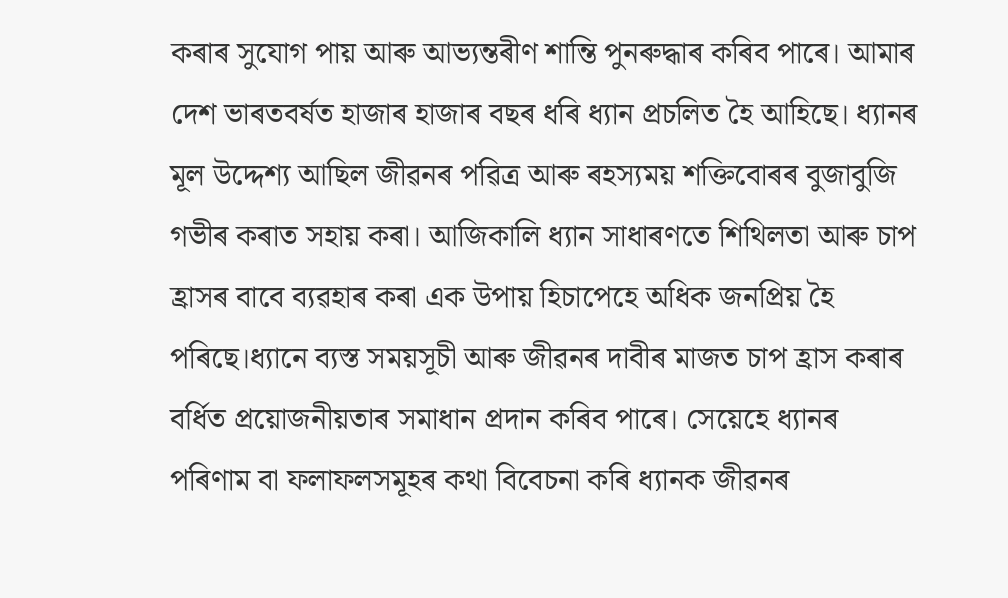কৰাৰ সুযোগ পায় আৰু আভ্যন্তৰীণ শান্তি পুনৰুদ্ধাৰ কৰিব পাৰে। আমাৰ দেশ ভাৰতবৰ্ষত হাজাৰ হাজাৰ বছৰ ধৰি ধ্যান প্রচলিত হৈ আহিছে। ধ্যানৰ মূল উদ্দেশ্য আছিল জীৱনৰ পৱিত্ৰ আৰু ৰহস্যময় শক্তিবোৰৰ বুজাবুজি গভীৰ কৰাত সহায় কৰা। আজিকালি ধ্যান সাধাৰণতে শিথিলতা আৰু চাপ হ্ৰাসৰ বাবে ব্যৱহাৰ কৰা এক উপায় হিচাপেহে অধিক জনপ্রিয় হৈ পৰিছে।ধ্যানে ব্যস্ত সময়সূচী আৰু জীৱনৰ দাবীৰ মাজত চাপ হ্রাস কৰাৰ বৰ্ধিত প্রয়োজনীয়তাৰ সমাধান প্রদান কৰিব পাৰে। সেয়েহে ধ্যানৰ পৰিণাম বা ফলাফলসমূহৰ কথা বিবেচনা কৰি ধ্যানক জীৱনৰ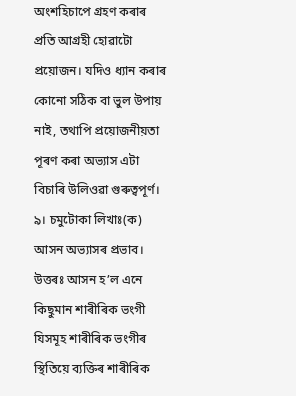অংশহিচাপে গ্রহণ কৰাৰ প্ৰতি আগ্ৰহী হোৱাটো প্রয়োজন। যদিও ধ্যান কৰাৰ কোনো সঠিক বা ভুল উপায় নাই, তথাপি প্রয়োজনীয়তা পূৰণ কৰা অভ্যাস এটা বিচাৰি উলিওৱা গুৰুত্বপূর্ণ।
৯। চমুটোকা লিখাঃ(ক) আসন অভ্যাসৰ প্রভাব।
উত্তৰঃ আসন হ’ল এনে কিছুমান শাৰীৰিক ভংগী যিসমূহ শাৰীৰিক ভংগীৰ স্থিতিয়ে ব্যক্তিৰ শাৰীৰিক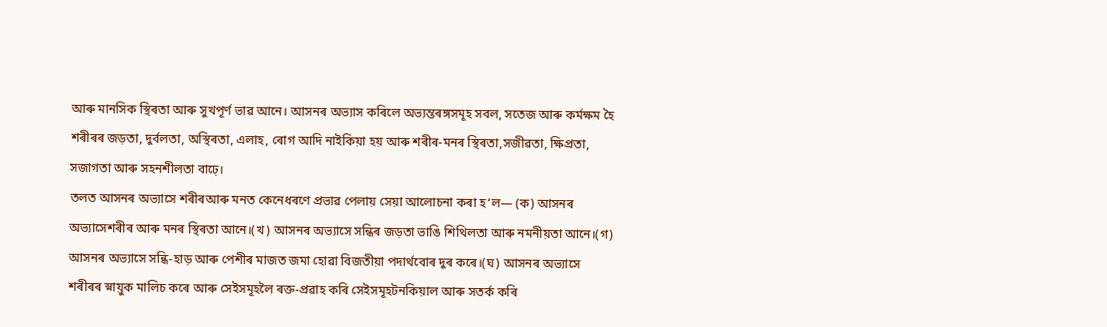আৰু মানসিক স্থিৰতা আৰু সুখপূৰ্ণ ভাৱ আনে। আসনৰ অভ্যাস কৰিলে অভ্যন্তৰঙ্গসমূহ সবল, সতেজ আৰু কৰ্মক্ষম হৈ শৰীৰৰ জড়তা, দুৰ্বলতা, অস্থিৰতা, এলাহ, ৰোগ আদি নাইকিয়া হয় আৰু শৰীৰ-মনৰ স্থিৰতা,সজীৱতা, ক্ষিপ্রতা, সজাগতা আৰু সহনশীলতা বাঢ়ে।
তলত আসনৰ অভ্যাসে শৰীৰআৰু মনত কেনেধৰণে প্ৰভাৱ পেলায় সেয়া আলোচনা কৰা হ‘ল— (ক) আসনৰ অভ্যাসেশৰীৰ আৰু মনৰ স্থিৰতা আনে।(খ) আসনৰ অভ্যাসে সন্ধিৰ জড়তা ভাঙি শিথিলতা আৰু নমনীয়তা আনে।(গ) আসনৰ অভ্যাসে সন্ধি-হাড় আৰু পেশীৰ মাজত জমা হোৱা বিজতীয়া পদাৰ্থবোৰ দুৰ কৰে।(ঘ) আসনৰ অভ্যাসে শৰীৰৰ স্নায়ুক মালিচ কৰে আৰু সেইসমূহলৈ ৰক্ত-প্ৰৱাহ কৰি সেইসমূহটনকিয়াল আৰু সতর্ক কৰি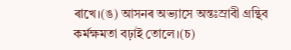ৰাখে।(ঙ) আসনৰ অভ্যাসে অন্তঃস্রাবী গ্রন্থিব কর্মক্ষমতা বঢ়াই তোলে।(চ)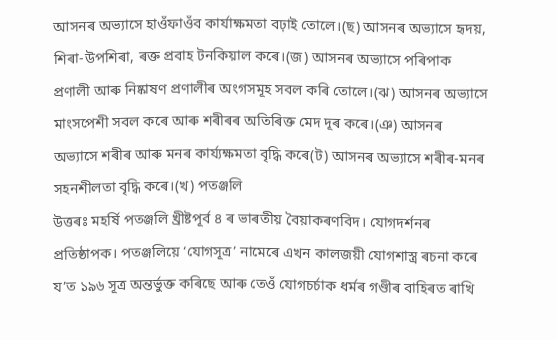আসনৰ অভ্যাসে হাওঁফাওঁব কার্যাক্ষমতা বঢ়াই তোলে।(ছ) আসনৰ অভ্যাসে হৃদয়, শিৰা-উপশিৰা, ৰক্ত প্রবাহ টনকিয়াল কৰে।(জ) আসনৰ অভ্যাসে পৰিপাক প্ৰণালী আৰু নিষ্কাষণ প্ৰণালীৰ অংগসমূহ সবল কৰি তোলে।(ঝ) আসনৰ অভ্যাসে মাংসপেশী সবল কৰে আৰু শৰীৰৰ অতিৰিক্ত মেদ দূৰ কৰে।(ঞ) আসনৰ অভ্যাসে শৰীৰ আৰু মনৰ কাৰ্য্যক্ষমতা বৃদ্ধি কৰে(ট) আসনৰ অভ্যাসে শৰীৰ-মনৰ সহনশীলতা বৃদ্ধি কৰে।(খ) পতঞ্জলি
উত্তৰঃ মহর্ষি পতঞ্জলি খ্ৰীষ্টপূর্ব ৪ ৰ ভাৰতীয় বৈয়াকৰণবিদ। যোগদৰ্শনৰ প্ৰতিষ্ঠাপক। পতঞ্জলিয়ে ‘যোগসূত্র’ নামেৰে এখন কালজয়ী যোগশাস্ত্ৰ ৰচনা কৰে য’ত ১৯৬ সূত্র অন্তর্ভুক্ত কৰিছে আৰু তেওঁ যোগচৰ্চাক ধৰ্মৰ গণ্ডীৰ বাহিৰত ৰাখি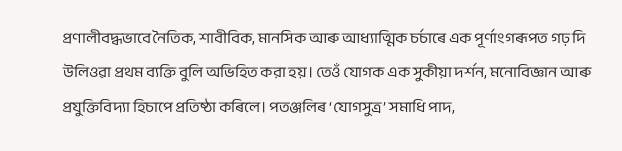প্রণালীবদ্ধভাবে নৈতিক, শাবীবিক, মানসিক আৰু আধ্যাত্মিক চর্চাৰে এক পূর্ণাংগৰূপত গঢ় দি উলিওৱা প্ৰথম ব্যক্তি বুলি অভিহিত করা হয়। তেওঁ যোগক এক সুকীয়া দর্শন, মনোবিজ্ঞান আৰু প্রযুক্তিবিদ্যা হিচাপে প্রতিষ্ঠা কৰিলে। পতঞ্জলিৰ ‘যোগসুত্র’ সমাধি পাদ,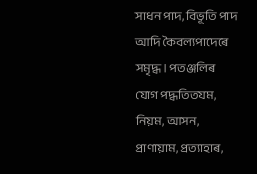সাধন পাদ, বিভূতি পাদ আদি কৈবল্যপাদেৰে সমৃদ্ধ। পতঞ্জলিৰ যোগ পদ্ধতিতযম, নিয়ম, আসন, প্রাণায়াম, প্রত্যাহাৰ,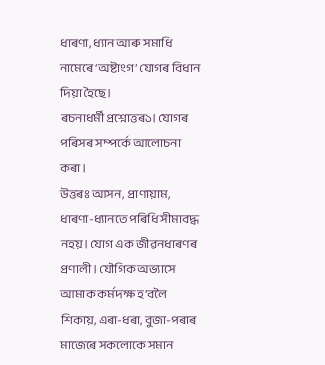ধাৰণা, ধ্যান আৰু সমাধি নামেৰে ‘অষ্টাংগ’ যোগৰ বিধান দিয়া হৈছে।
ৰচনাধর্মী প্রশ্নোত্তৰ১। যোগৰ পৰিসৰ সম্পৰ্কে আলোচনা কৰা।
উত্তৰঃ আসন, প্রাণায়াম, ধাৰণা-ধ্যানতে পৰিধি সীমাবদ্ধ নহয়। যোগ এক জীৱনধাৰণৰ প্রণালী। যৌগিক অভ্যাসে আমাক কর্মদক্ষ হ’বলৈ শিকায়, এৰা-ধৰা, বুজা-পৰাৰ মাজেৰে সকলোকে সমান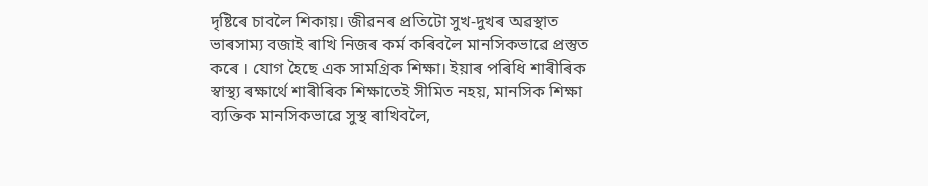দৃষ্টিৰে চাবলৈ শিকায়। জীৱনৰ প্ৰতিটো সুখ-দুখৰ অৱস্থাত ভাৰসাম্য বজাই ৰাখি নিজৰ কৰ্ম কৰিবলৈ মানসিকভাৱে প্ৰস্তুত কৰে । যোগ হৈছে এক সামগ্রিক শিক্ষা। ইয়াৰ পৰিধি শাৰীৰিক স্বাস্থ্য ৰক্ষাৰ্থে শাৰীৰিক শিক্ষাতেই সীমিত নহয়, মানসিক শিক্ষা ব্যক্তিক মানসিকভাৱে সুস্থ ৰাখিবলৈ,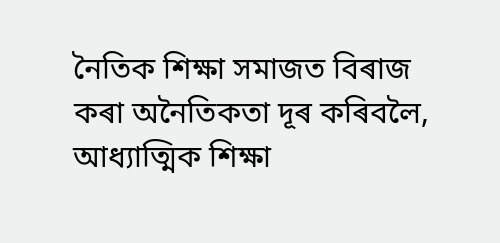নৈতিক শিক্ষা সমাজত বিৰাজ কৰা অনৈতিকতা দূৰ কৰিবলৈ, আধ্যাত্মিক শিক্ষা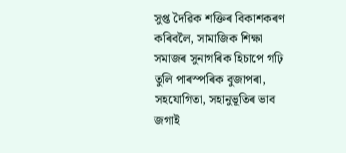সুপ্ত দৈৱিক শক্তিৰ বিকাশকৰণ কৰিবলৈ, সামাজিক শিক্ষা সমাজৰ সুনাগৰিক হিচাপে গঢ়ি তুলি পাৰস্পৰিক বুজাপৰা, সহযোগিতা, সহানুভূতিৰ ভাব জগাই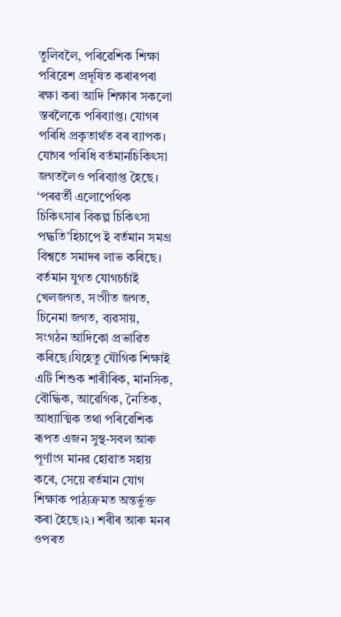তুলিবলৈ, পৰিৱেশিক শিক্ষা পৰিৱেশ প্ৰদূষিত কৰাৰপৰা ৰক্ষা কৰা আদি শিক্ষাৰ সকলো স্তৰলৈকে পৰিব্যাপ্ত। যোগৰ পৰিধি প্ৰকৃতাৰ্থত বৰ ব্যাপক। যোগৰ পৰিধি বৰ্তমানচিকিৎসা জগতলৈও পৰিব্যাপ্ত হৈছে। ‘পৰৱৰ্তী এলোপেথিক চিকিৎসাৰ বিকল্প চিকিৎসা পদ্ধতি’হিচাপে ই বৰ্তমান সমগ্ৰ বিশ্বতে সমাদৰ লাভ কৰিছে। বর্তমান যুগত যোগচর্চাই খেলজগত, সংগীত জগত, চিনেমা জগত, ব্যৱসায়, সংগঠন আদিকো প্ৰভাৱিত কৰিছে।যিহেতু যৌগিক শিক্ষাই এটি শিশুক শাৰীৰিক, মানসিক, বৌদ্ধিক, আৱেগিক, নৈতিক, আধ্যাত্মিক তথা পৰিৱেশিক ৰূপত এজন সুস্থ-সবল আৰু পূর্ণাংগ মানৱ হোৱাত সহায় কৰে, সেয়ে বর্তমান যোগ শিক্ষাক পাঠ্যক্রমত অন্তর্ভুক্ত কৰা হৈছে।২। শৰীৰ আৰু মনৰ ওপৰত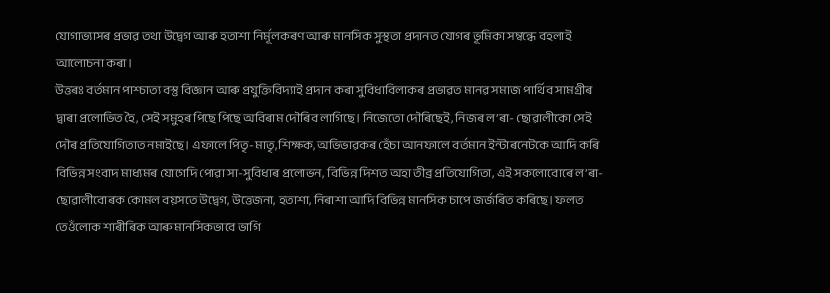যোগাভ্যাসৰ প্ৰভাৱ তথা উদ্বেগ আৰু হতাশা নির্মূলকৰণ আৰু মানসিক সুস্থতা প্রদানত যোগৰ ভূমিকা সম্বন্ধে বহলাই আলোচনা কৰা।
উত্তৰঃ বর্তমান পাশ্চাত্য বস্তু বিজ্ঞান আৰু প্রযুক্তিবিদ্যাই প্রদান কৰা সুবিধাবিলাকৰ প্রভাৱত মানৱ সমাজ পার্থিব সামগ্ৰীৰ দ্বাৰা প্রলোভিত হৈ, সেই সমুহৰ পিছে পিছে অবিৰাম দৌৰিব লাগিছে। নিজেতো দৌৰিছেই, নিজৰ ল’ৰা- ছোৱালীকো সেই দৌৰ প্রতিযোগিতাত নমাইছে। এফালে পিতৃ-মাতৃ,শিক্ষক, অভিভাৱকৰ হেঁচা আনফালে বর্তমান ইন্টাৰনেটকে আদি কৰি বিভিন্ন সংবাদ মাধ্যমৰ যোগেদি পোৱা সা-সুবিধাৰ প্রলোভন, বিভিন্ন দিশত অহা তীব্র প্রতিযোগিতা, এই সকলোবোৰে ল’ৰা-ছোৱালীবোৰক কোমল বয়সতে উদ্বেগ, উত্তেজনা, হতাশা, নিৰাশা আদি বিভিন্ন মানসিক চাপে জৰ্জৰিত কৰিছে। ফলত তেওঁলোক শাৰীৰিক আৰু মানসিকভাবে ভাগি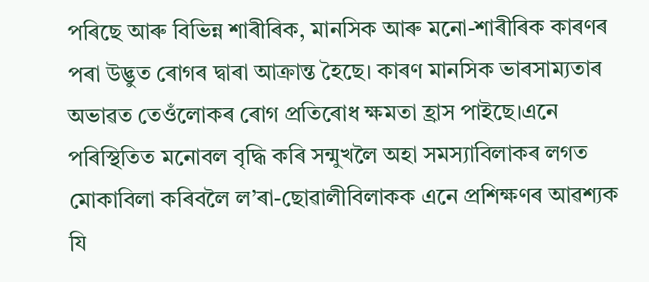পৰিছে আৰু বিভিন্ন শাৰীৰিক, মানসিক আৰু মনো-শাৰীৰিক কাৰণৰ পৰা উদ্ভুত ৰোগৰ দ্বাৰা আক্ৰান্ত হৈছে। কাৰণ মানসিক ভাৰসাম্যতাৰ অভাৱত তেওঁলোকৰ ৰোগ প্ৰতিৰোধ ক্ষমতা হ্রাস পাইছে।এনে পৰিস্থিতিত মনোবল বৃদ্ধি কৰি সন্মুখলৈ অহা সমস্যাবিলাকৰ লগত মোকাবিলা কৰিবলৈ ল’ৰা-ছোৱালীবিলাকক এনে প্রশিক্ষণৰ আৱশ্যক যি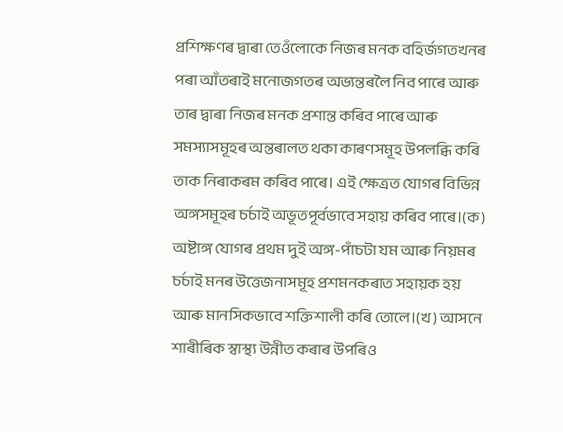প্ৰশিক্ষণৰ দ্বাৰা তেওঁলোকে নিজৰ মনক বহির্জগতখনৰ পৰা আঁতৰাই মনোজগতৰ অভ্যন্তৰলৈ নিব পাৰে আৰু তাৰ দ্বাৰা নিজৰ মনক প্রশান্ত কৰিব পাৰে আৰু সমস্যাসমূহৰ অন্তৰালত থকা কাৰণসমূহ উপলব্ধি কৰি তাক নিৰাকৰম কৰিব পাৰে। এই ক্ষেত্ৰত যোগৰ বিভিন্ন অঙ্গসমূহৰ চৰ্চাই অভূতপূর্বভাবে সহায় কৰিব পাৰে।(ক) অষ্টাঙ্গ যোগৰ প্ৰথম দুই অঙ্গ-পাঁচটা যম আৰু নিয়মৰ চৰ্চাই মনৰ উত্তেজনাসমূহ প্রশমনকৰাত সহায়ক হয় আৰু মানসিকভাবে শক্তিশালী কৰি তোলে।(খ) আসনে শাৰীৰিক স্বাস্থ্য উন্নীত কৰাৰ উপৰিও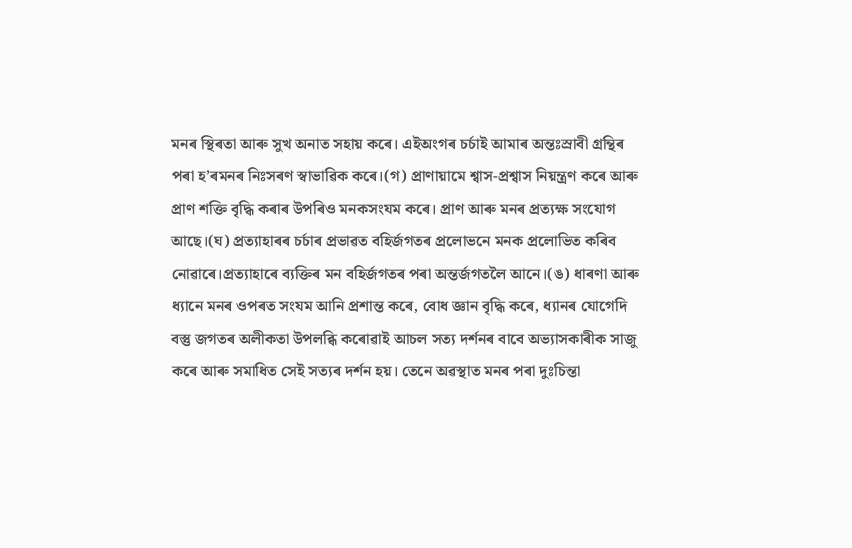মনৰ স্থিৰতা আৰু সুখ অনাত সহায় কৰে। এইঅংগৰ চর্চাই আমাৰ অন্তঃস্রাবী গ্ৰন্থিৰ পৰা হ’ৰমনৰ নিঃসৰণ স্বাভাৱিক কৰে।(গ) প্রাণায়ামে শ্বাস-প্রশ্বাস নিয়ন্ত্রণ কৰে আৰু প্ৰাণ শক্তি বৃদ্ধি কৰাৰ উপৰিও মনকসংযম কৰে। প্ৰাণ আৰু মনৰ প্ৰত্যক্ষ সংযোগ আছে।(ঘ) প্রত্যাহাৰৰ চৰ্চাৰ প্ৰভাৱত বহির্জগতৰ প্রলোভনে মনক প্রলোভিত কৰিব নোৱাৰে।প্রত্যাহাৰে ব্যক্তিৰ মন বহির্জগতৰ পৰা অন্তর্জগতলৈ আনে।(ঙ) ধাৰণা আৰু ধ্যানে মনৰ ওপৰত সংযম আনি প্রশান্ত কৰে, বোধ জ্ঞান বৃদ্ধি কৰে, ধ্যানৰ যোগেদি বস্তু জগতৰ অলীকতা উপলব্ধি কৰোৱাই আচল সত্য দৰ্শনৰ বাবে অভ্যাসকাৰীক সাজু কৰে আৰু সমাধিত সেই সত্যৰ দৰ্শন হয়। তেনে অৱস্থাত মনৰ পৰা দুঃচিন্তা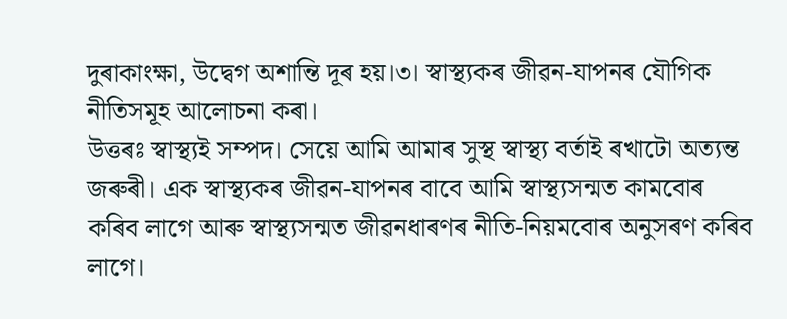দুৰাকাংক্ষা, উদ্বেগ অশান্তি দূৰ হয়।৩। স্বাস্থ্যকৰ জীৱন-যাপনৰ যৌগিক নীতিসমূহ আলোচনা কৰা।
উত্তৰঃ স্বাস্থ্যই সম্পদ। সেয়ে আমি আমাৰ সুস্থ স্বাস্থ্য বৰ্তাই ৰখাটো অত্যন্ত জৰুৰী। এক স্বাস্থ্যকৰ জীৱন-যাপনৰ বাবে আমি স্বাস্থ্যসন্মত কামবোৰ কৰিব লাগে আৰু স্বাস্থ্যসন্মত জীৱনধাৰণৰ নীতি-নিয়মবোৰ অনুসৰণ কৰিব লাগে।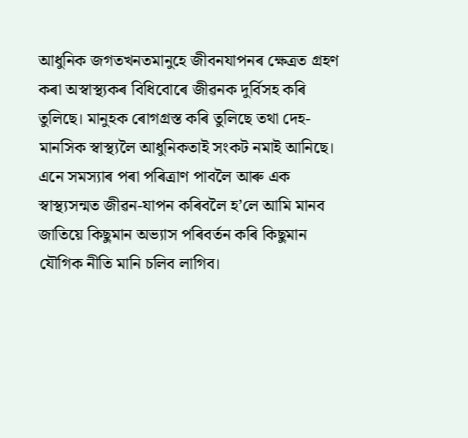আধুনিক জগতখনতমানুহে জীবনযাপনৰ ক্ষেত্ৰত গ্ৰহণ কৰা অস্বাস্থ্যকৰ বিধিবোৰে জীৱনক দুর্বিসহ কৰি তুলিছে। মানুহক ৰোগগ্রস্ত কৰি তুলিছে তথা দেহ-মানসিক স্বাস্থ্যলৈ আধুনিকতাই সংকট নমাই আনিছে। এনে সমস্যাৰ পৰা পৰিত্ৰাণ পাবলৈ আৰু এক স্বাস্থ্যসন্মত জীৱন-যাপন কৰিবলৈ হ’লে আমি মানব জাতিয়ে কিছুমান অভ্যাস পৰিবৰ্তন কৰি কিছুমান যৌগিক নীতি মানি চলিব লাগিব।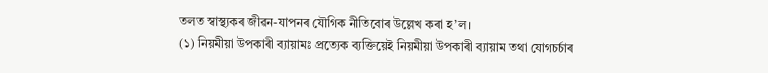তলত স্বাস্থ্যকৰ জীৱন-যাপনৰ যৌগিক নীতিবোৰ উল্লেখ কৰা হ’ল।
(১) নিয়মীয়া উপকাৰী ব্যায়ামঃ প্রত্যেক ব্যক্তিয়েই নিয়মীয়া উপকাৰী ব্যায়াম তথা যোগচৰ্চাৰ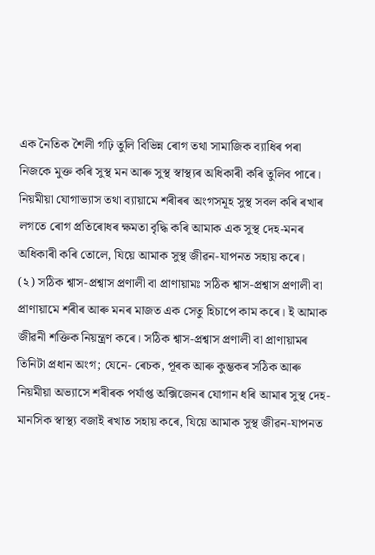এক নৈতিক শৈলী গঢ়ি তুলি বিভিন্ন ৰোগ তথা সামাজিক ব্যাধিৰ পৰা নিজকে মুক্ত কৰি সুস্থ মন আৰু সুস্থ স্বাস্থ্যৰ অধিকাৰী কৰি তুলিব পাৰে। নিয়মীয়া যোগাভ্যাস তথা ব্যায়ামে শৰীৰৰ অংগসমূহ সুস্থ সবল কৰি ৰখাৰ লগতে ৰোগ প্ৰতিৰোধৰ ক্ষমতা বৃদ্ধি কৰি আমাক এক সুস্থ দেহ-মনৰ অধিকাৰী কৰি তোলে, যিয়ে আমাক সুস্থ জীৱন-যাপনত সহায় কৰে।
(২) সঠিক শ্বাস-প্রশ্বাস প্রণালী বা প্রাণায়ামঃ সঠিক শ্বাস-প্রশ্বাস প্রণালী বা প্রাণায়ামে শৰীৰ আৰু মনৰ মাজত এক সেতু হিচাপে কাম কৰে। ই আমাক জীৱনী শক্তিক নিয়ন্ত্রণ কৰে। সঠিক শ্বাস-প্রশ্বাস প্রণালী বা প্রাণায়ামৰ তিনিটা প্রধান অংগ; যেনে- ৰেচক, পূৰক আৰু কুম্ভকৰ সঠিক আৰু নিয়মীয়া অভ্যাসে শৰীৰক পৰ্যাপ্ত অক্সিজেনৰ যোগান ধৰি আমাৰ সুস্থ দেহ-মানসিক স্বাস্থ্য বজাই ৰখাত সহায় কৰে, যিয়ে আমাক সুস্থ জীৱন-যাপনত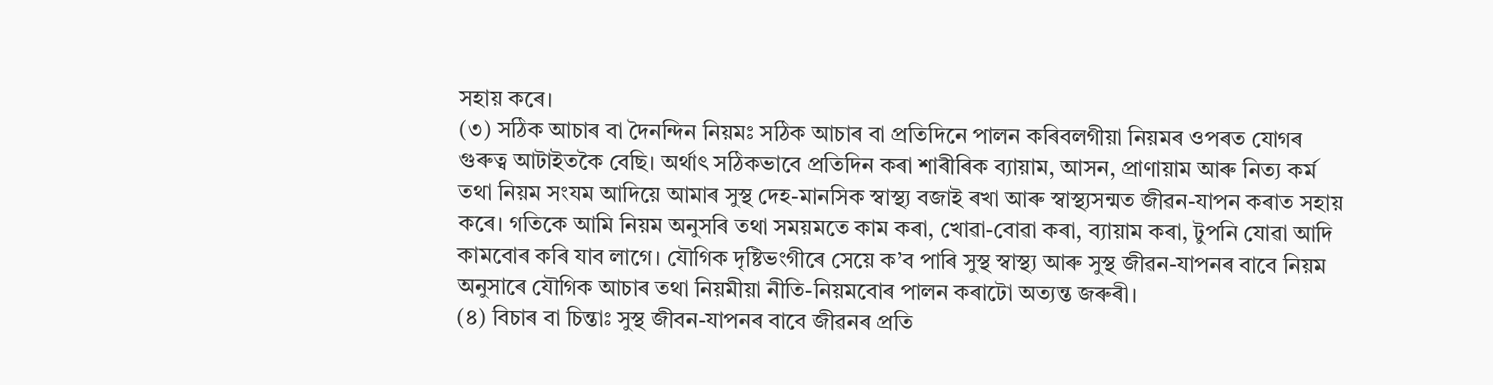সহায় কৰে।
(৩) সঠিক আচাৰ বা দৈনন্দিন নিয়মঃ সঠিক আচাৰ বা প্রতিদিনে পালন কৰিবলগীয়া নিয়মৰ ওপৰত যোগৰ গুৰুত্ব আটাইতকৈ বেছি। অর্থাৎ সঠিকভাবে প্রতিদিন কৰা শাৰীৰিক ব্যায়াম, আসন, প্রাণায়াম আৰু নিত্য কর্ম তথা নিয়ম সংযম আদিয়ে আমাৰ সুস্থ দেহ-মানসিক স্বাস্থ্য বজাই ৰখা আৰু স্বাস্থ্যসন্মত জীৱন-যাপন কৰাত সহায় কৰে। গতিকে আমি নিয়ম অনুসৰি তথা সময়মতে কাম কৰা, খোৱা-বোৱা কৰা, ব্যায়াম কৰা, টুপনি যোৱা আদি কামবোৰ কৰি যাব লাগে। যৌগিক দৃষ্টিভংগীৰে সেয়ে ক’ব পাৰি সুস্থ স্বাস্থ্য আৰু সুস্থ জীৱন-যাপনৰ বাবে নিয়ম অনুসাৰে যৌগিক আচাৰ তথা নিয়মীয়া নীতি-নিয়মবোৰ পালন কৰাটো অত্যন্ত জৰুৰী।
(৪) বিচাৰ বা চিন্তাঃ সুস্থ জীবন-যাপনৰ বাবে জীৱনৰ প্ৰতি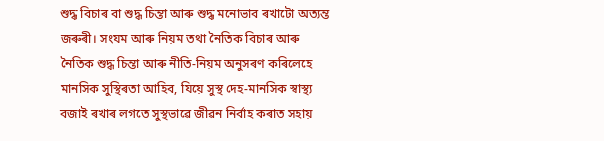শুদ্ধ বিচাৰ বা শুদ্ধ চিন্তা আৰু শুদ্ধ মনোভাব ৰখাটো অত্যন্ত জৰুৰী। সংযম আৰু নিয়ম তথা নৈতিক বিচাৰ আৰু নৈতিক শুদ্ধ চিন্তা আৰু নীতি-নিয়ম অনুসৰণ কৰিলেহে মানসিক সুস্থিৰতা আহিব, যিয়ে সুস্থ দেহ-মানসিক স্বাস্থ্য বজাই ৰখাৰ লগতে সুস্থভাৱে জীৱন নিৰ্বাহ কৰাত সহায়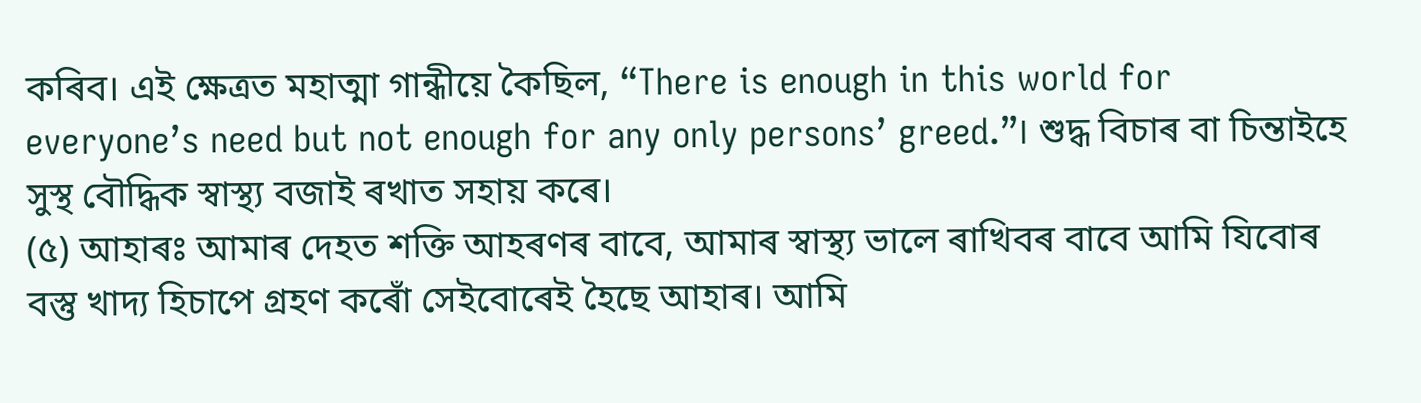কৰিব। এই ক্ষেত্ৰত মহাত্মা গান্ধীয়ে কৈছিল, “There is enough in this world for everyone’s need but not enough for any only persons’ greed.”। শুদ্ধ বিচাৰ বা চিন্তাইহে সুস্থ বৌদ্ধিক স্বাস্থ্য বজাই ৰখাত সহায় কৰে।
(৫) আহাৰঃ আমাৰ দেহত শক্তি আহৰণৰ বাবে, আমাৰ স্বাস্থ্য ভালে ৰাখিবৰ বাবে আমি যিবোৰ বস্তু খাদ্য হিচাপে গ্রহণ কৰোঁ সেইবোৰেই হৈছে আহাৰ। আমি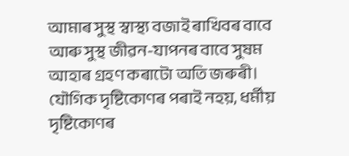আমাৰ সুস্থ স্বাস্থ্য বজাই ৰাখিবৰ বাবে আৰু সুস্থ জীৱন-যাপনৰ বাবে সুষম আহাৰ গ্ৰহণ কৰাটো অতি জৰুৰী। যৌগিক দৃষ্টিকোণৰ পৰাই নহয়, ধর্মীয় দৃষ্টিকোণৰ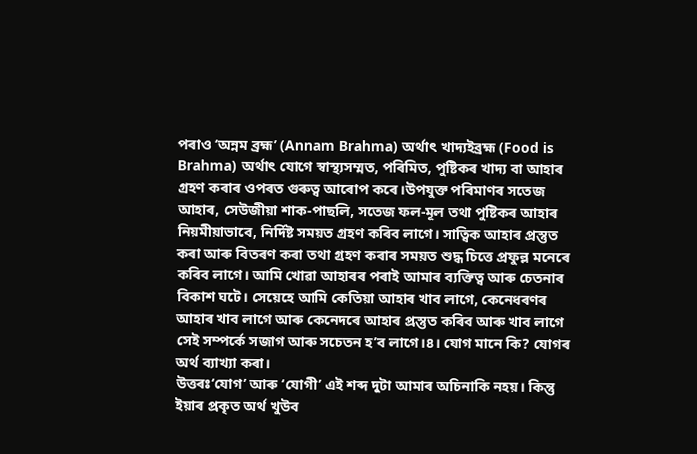পৰাও ‘অন্নম ব্রহ্ম’ (Annam Brahma) অর্থাৎ খাদ্যইব্রহ্ম (Food is Brahma) অর্থাৎ যোগে স্বাস্থ্যসম্মত, পৰিমিত, পুষ্টিকৰ খাদ্য বা আহাৰ গ্ৰহণ কৰাৰ ওপৰত গুৰুত্ব আৰোপ কৰে।উপযুক্ত পৰিমাণৰ সতেজ আহাৰ, সেউজীয়া শাক-পাছলি, সতেজ ফল-মূল তথা পুষ্টিকৰ আহাৰ নিয়মীয়াভাবে, নির্দিষ্ট সময়ত গ্রহণ কৰিব লাগে। সাত্বিক আহাৰ প্ৰস্তুত কৰা আৰু বিতৰণ কৰা তথা গ্রহণ কৰাৰ সময়ত শুদ্ধ চিত্তে প্রফুল্ল মনেৰে কৰিব লাগে। আমি খোৱা আহাৰৰ পৰাই আমাৰ ব্যক্তিত্ব আৰু চেতনাৰ বিকাশ ঘটে। সেয়েহে আমি কেতিয়া আহাৰ খাব লাগে, কেনেধৰণৰ আহাৰ খাব লাগে আৰু কেনেদৰে আহাৰ প্ৰস্তুত কৰিব আৰু খাব লাগে সেই সম্পর্কে সজাগ আৰু সচেতন হ’ব লাগে।৪। যোগ মানে কি? যোগৰ অৰ্থ ব্যাখ্যা কৰা।
উত্তৰঃ‘যোগ’ আৰু ‘যোগী’ এই শব্দ দুটা আমাৰ অচিনাকি নহয়। কিন্তু ইয়াৰ প্ৰকৃত অর্থ খুউব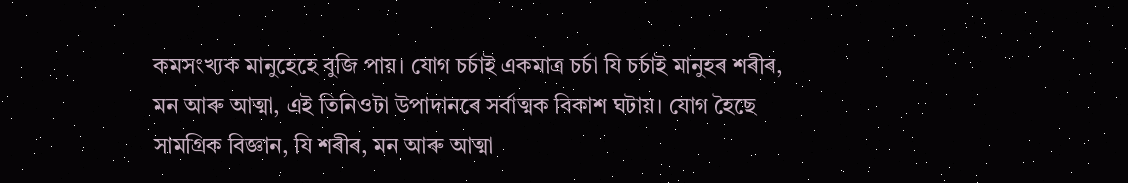কমসংখ্যক মানুহেহে বুজি পায়। যোগ চর্চাই একমাত্র চর্চা যি চর্চাই মানুহৰ শৰীৰ, মন আৰু আত্মা, এই তিনিওটা উপাদানৰে সৰ্বাত্মক বিকাশ ঘটায়। যোগ হৈছে সামগ্রিক বিজ্ঞান, যি শৰীৰ, মন আৰু আত্মা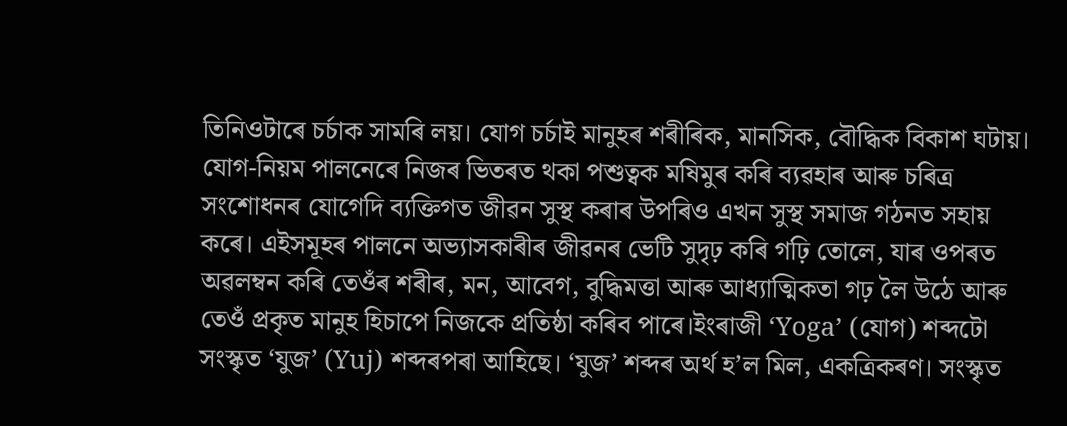তিনিওটাৰে চৰ্চাক সামৰি লয়। যোগ চর্চাই মানুহৰ শৰীৰিক, মানসিক, বৌদ্ধিক বিকাশ ঘটায়। যোগ-নিয়ম পালনেৰে নিজৰ ভিতৰত থকা পশুত্বক মষিমুৰ কৰি ব্যৱহাৰ আৰু চৰিত্ৰ সংশোধনৰ যোগেদি ব্যক্তিগত জীৱন সুস্থ কৰাৰ উপৰিও এখন সুস্থ সমাজ গঠনত সহায় কৰে। এইসমূহৰ পালনে অভ্যাসকাৰীৰ জীৱনৰ ভেটি সুদৃঢ় কৰি গঢ়ি তোলে, যাৰ ওপৰত অৱলম্বন কৰি তেওঁৰ শৰীৰ, মন, আবেগ, বুদ্ধিমত্তা আৰু আধ্যাত্মিকতা গঢ় লৈ উঠে আৰু তেওঁ প্রকৃত মানুহ হিচাপে নিজকে প্রতিষ্ঠা কৰিব পাৰে।ইংৰাজী ‘Yoga’ (যোগ) শব্দটো সংস্কৃত ‘যুজ’ (Yuj) শব্দৰপৰা আহিছে। ‘যুজ’ শব্দৰ অৰ্থ হ’ল মিল, একত্রিকৰণ। সংস্কৃত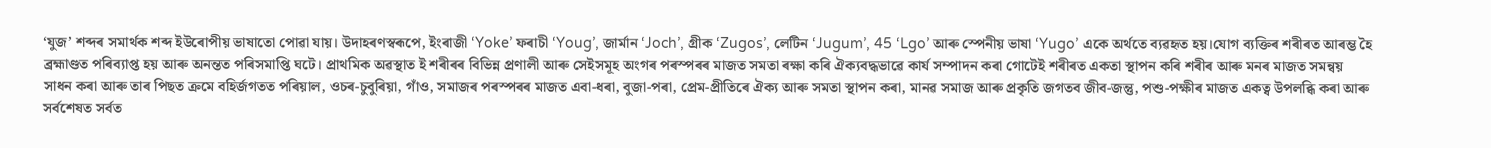‘যুজ’ শব্দৰ সমার্থক শব্দ ইউৰোপীয় ভাষাতো পোৱা যায়। উদাহৰণস্বৰূপে, ইংৰাজী ‘Yoke’ ফৰাচী ‘Youg’, জার্মান ‘Joch’, গ্রীক ‘Zugos’, লেটিন ‘Jugum’, 45 ‘Lgo’ আৰু স্পেনীয় ভাষা ‘Yugo’ একে অর্থতে ব্যৱহৃত হয়।যোগ ব্যক্তিৰ শৰীৰত আৰম্ভ হৈ ব্ৰহ্মাণ্ডত পৰিব্যাপ্ত হয় আৰু অনন্তত পৰিসমাপ্তি ঘটে। প্রাথমিক অৱস্থাত ই শৰীৰৰ বিভিন্ন প্রণালী আৰু সেইসমূহ অংগৰ পৰস্পৰৰ মাজত সমতা ৰক্ষা কৰি ঐক্যবদ্ধভাৱে কার্য সম্পাদন কৰা গোটেই শৰীৰত একতা স্থাপন কৰি শৰীৰ আৰু মনৰ মাজত সমন্বয় সাধন কৰা আৰু তাৰ পিছত ক্রমে বহির্জগতত পৰিয়াল, ওচৰ-চুবুৰিয়া, গাঁও, সমাজৰ পৰস্পৰৰ মাজত এবা-ধৰা, বুজা-পৰা, প্রেম-প্রীতিৰে ঐক্য আৰু সমতা স্থাপন কৰা, মানৱ সমাজ আৰু প্রকৃতি জগতব জীব-জন্তু, পশু-পক্ষীৰ মাজত একত্ব উপলব্ধি কৰা আৰু সর্বশেষত সর্বত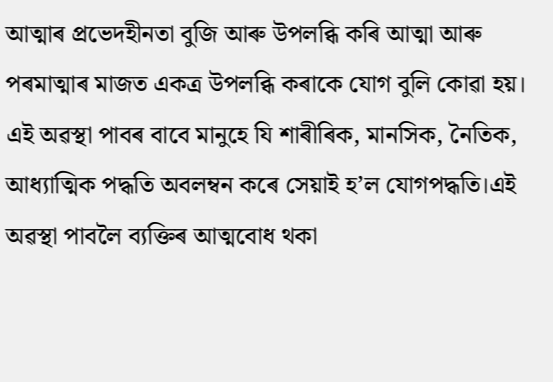আত্মাৰ প্রভেদহীনতা বুজি আৰু উপলব্ধি কৰি আত্মা আৰু পৰমাত্মাৰ মাজত একত্র উপলব্ধি কৰাকে যোগ বুলি কোৱা হয়। এই অৱস্থা পাবৰ বাবে মানুহে যি শাৰীৰিক, মানসিক, নৈতিক, আধ্যাত্মিক পদ্ধতি অবলম্বন কৰে সেয়াই হ’ল যোগপদ্ধতি।এই অৱস্থা পাবলৈ ব্যক্তিৰ আত্মবোধ থকা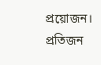প্রয়োজন। প্রতিজন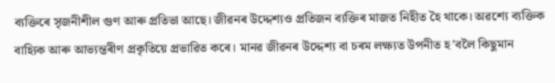ব্যক্তিৰে সৃজনীশীল গুণ আৰু প্ৰতিভা আছে। জীৱনৰ উদ্দেশ্যও প্রতিজন ব্যক্তিৰ মাজত নিহীত হৈ থাকে। অৱশ্যে ব্যক্তিক বাহ্যিক আৰু আভ্যন্তৰীণ প্ৰকৃতিয়ে প্রভাৱিত কৰে। মানৱ জীৱনৰ উদ্দেশ্য বা চৰম লক্ষ্যত উপনীত হ’বলৈ কিছুমান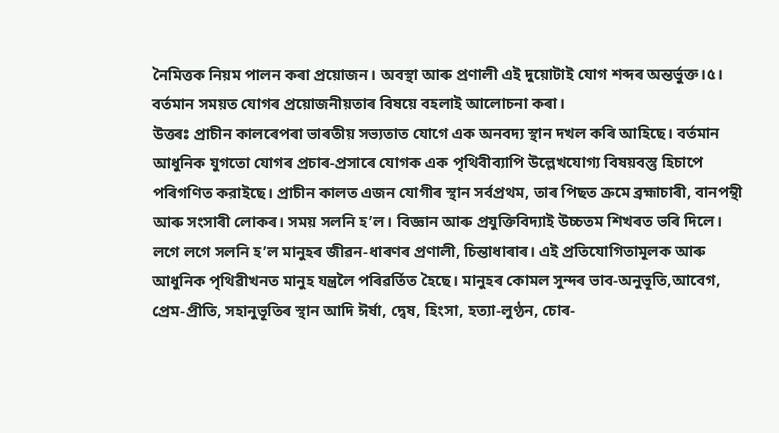নৈমিত্তক নিয়ম পালন কৰা প্ৰয়োজন। অবস্থা আৰু প্ৰণালী এই দুয়োটাই যোগ শব্দৰ অন্তর্ভুক্ত।৫। বৰ্তমান সময়ত যোগৰ প্ৰয়োজনীয়তাৰ বিষয়ে বহলাই আলোচনা কৰা।
উত্তৰঃ প্রাচীন কালৰেপৰা ভাৰতীয় সভ্যতাত যোগে এক অনবদ্য স্থান দখল কৰি আহিছে। বর্তমান আধুনিক যুগতো যোগৰ প্ৰচাৰ-প্রসাৰে যোগক এক পৃথিবীব্যাপি উল্লেখযোগ্য বিষয়বস্তু হিচাপে পৰিগণিত করাইছে। প্রাচীন কালত এজন যোগীৰ স্থান সর্বপ্রথম, তাৰ পিছত ক্রমে ব্রহ্মাচাৰী, বানপন্থী আৰু সংসাৰী লোকৰ। সময় সলনি হ’ল। বিজ্ঞান আৰু প্রযুক্তিবিদ্যাই উচ্চতম শিখৰত ভৰি দিলে। লগে লগে সলনি হ’ল মানুহৰ জীৱন-ধাৰণৰ প্ৰণালী, চিন্তাধাৰাৰ। এই প্রতিযোগিতামূলক আৰু আধুনিক পৃথিৱীখনত মানুহ যন্ত্ৰলৈ পৰিৱৰ্তিত হৈছে। মানুহৰ কোমল সুন্দৰ ভাব-অনুভূতি,আবেগ, প্রেম-প্রীতি, সহানুভূতিৰ স্থান আদি ঈর্ষা, দ্বেষ, হিংসা, হত্যা-লুণ্ঠন, চোৰ-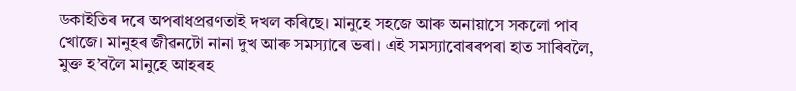ডকাইতিৰ দৰে অপৰাধপ্ৰৱণতাই দখল কৰিছে। মানুহে সহজে আৰু অনায়াসে সকলো পাব খোজে। মানুহৰ জীৱনটো নানা দুখ আৰু সমস্যাৰে ভৰা। এই সমস্যাবোৰৰপৰা হাত সাৰিবলৈ, মুক্ত হ’বলৈ মানুহে আহৰহ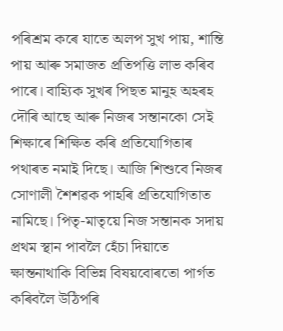পৰিশ্ৰম কৰে যাতে অলপ সুখ পায়, শান্তি পায় আৰু সমাজত প্রতিপত্তি লাভ কৰিব পাৰে। বাহ্যিক সুখৰ পিছত মানুহ অহৰহ দৌৰি আছে আৰু নিজৰ সন্তানকো সেই শিক্ষাৰে শিক্ষিত কৰি প্ৰতিযোগিতাৰ পথাৰত নমাই দিছে। আজি শিশুবে নিজৰ সোণালী শৈশৱক পাহৰি প্ৰতিযোগিতাত নামিছে। পিতৃ-মাতৃয়ে নিজ সন্তানক সদায় প্রথম স্থান পাবলৈ হেঁচা দিয়াতে ক্ষান্তনাথাকি বিভিন্ন বিষয়বোৰতো পাৰ্গত কৰিবলৈ উঠিপৰি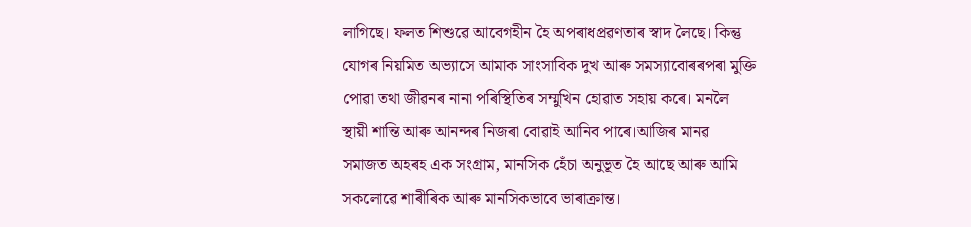লাগিছে। ফলত শিশুৱে আবেগহীন হৈ অপৰাধপ্ৰৱণতাৰ স্বাদ লৈছে। কিন্তু যোগৰ নিয়মিত অভ্যাসে আমাক সাংসাবিক দুখ আৰু সমস্যাবোৰৰপৰা মুক্তি পোৱা তথা জীৱনৰ নানা পৰিস্থিতিৰ সম্মুখিন হোৱাত সহায় কৰে। মনলৈ স্থায়ী শান্তি আৰু আনন্দৰ নিজৰা বোৱাই আনিব পাৰে।আজিৰ মানৱ সমাজত অহৰহ এক সংগ্রাম, মানসিক হেঁচা অনুভূত হৈ আছে আৰু আমি সকলোৱে শাৰীৰিক আৰু মানসিকভাবে ভাৰাক্ৰান্ত।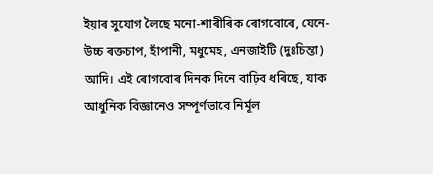ইয়াৰ সুযোগ লৈছে মনো-শাৰীৰিক ৰোগবোৰে, যেনে- উচ্চ ৰক্তচাপ, হাঁপানী, মধুমেহ, এনজাইটি (দুঃচিন্তা) আদি। এই ৰোগবোৰ দিনক দিনে বাঢ়িব ধৰিছে, যাক আধুনিক বিজ্ঞানেও সম্পূর্ণভাবে নির্মূল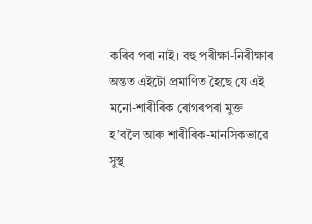কৰিব পৰা নাই। বহু পৰীক্ষা-নিৰীক্ষাৰ অন্তত এইটো প্রমাণিত হৈছে যে এই মনো-শাৰীৰিক ৰোগৰপৰা মুক্ত হ’বলৈ আৰু শাৰীৰিক-মানসিকভাৱে সুস্থ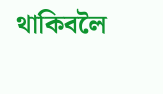থাকিবলৈ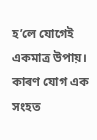হ’লে যোগেই একমাত্র উপায়। কাৰণ যোগ এক সংহত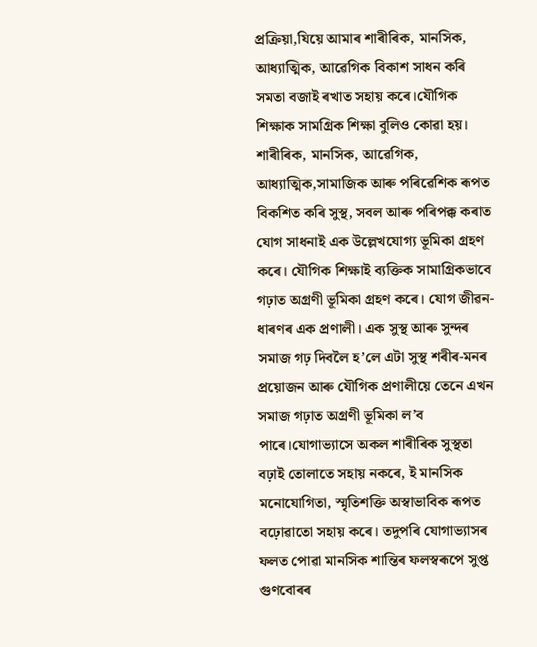প্রক্রিয়া,যিয়ে আমাৰ শাৰীৰিক, মানসিক, আধ্যাত্মিক, আৱেগিক বিকাশ সাধন কৰি সমতা বজাই ৰখাত সহায় কৰে।যৌগিক শিক্ষাক সামগ্রিক শিক্ষা বুলিও কোৱা হয়। শাৰীৰিক, মানসিক, আৱেগিক, আধ্যাত্মিক,সামাজিক আৰু পৰিৱেশিক ৰূপত বিকশিত কৰি সুস্থ, সবল আৰু পৰিপক্ক কৰাত যোগ সাধনাই এক উল্লেখযোগ্য ভূমিকা গ্রহণ কৰে। যৌগিক শিক্ষাই ব্যক্তিক সামাগ্রিকভাবে গঢ়াত অগ্রণী ভূমিকা গ্রহণ কৰে। যোগ জীৱন-ধাৰণৰ এক প্রণালী। এক সুস্থ আৰু সুন্দৰ সমাজ গঢ় দিবলৈ হ’লে এটা সুস্থ শৰীৰ-মনৰ প্ৰয়োজন আৰু যৌগিক প্রণালীয়ে তেনে এখন সমাজ গঢ়াত অগ্রণী ভূমিকা ল’ব পাৰে।যোগাভ্যাসে অকল শাৰীৰিক সুস্থতা বঢ়াই তোলাতে সহায় নকৰে, ই মানসিক মনোযোগিতা, স্মৃতিশক্তি অস্বাভাবিক ৰূপত বঢ়োৱাতো সহায় কৰে। তদুপৰি যোগাভ্যাসৰ ফলত পোৱা মানসিক শান্তিৰ ফলস্বৰূপে সুপ্ত গুণবোৰৰ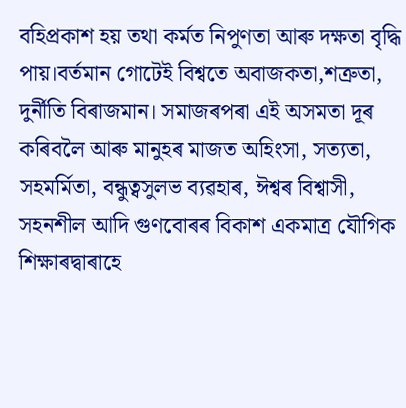বহিপ্ৰকাশ হয় তথা কর্মত নিপুণতা আৰু দক্ষতা বৃদ্ধি পায়।বর্তমান গোটেই বিশ্বতে অবাজকতা,শত্রুতা, দুর্নীতি বিৰাজমান। সমাজৰপৰা এই অসমতা দূৰ কৰিবলৈ আৰু মানুহৰ মাজত অহিংসা, সত্যতা, সহমর্মিতা, বন্ধুত্বসুলভ ব্যৱহাৰ, ঈশ্বৰ বিশ্বাসী, সহনশীল আদি গুণবোৰৰ বিকাশ একমাত্র যৌগিক শিক্ষাৰদ্বাৰাহে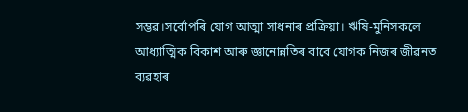সম্ভৱ।সর্বোপৰি যোগ আত্মা সাধনাৰ প্ৰক্ৰিয়া। ঋষি-মুনিসকলে আধ্যাত্মিক বিকাশ আৰু জ্ঞানোন্নতিৰ বাবে যোগক নিজৰ জীৱনত ব্যৱহাৰ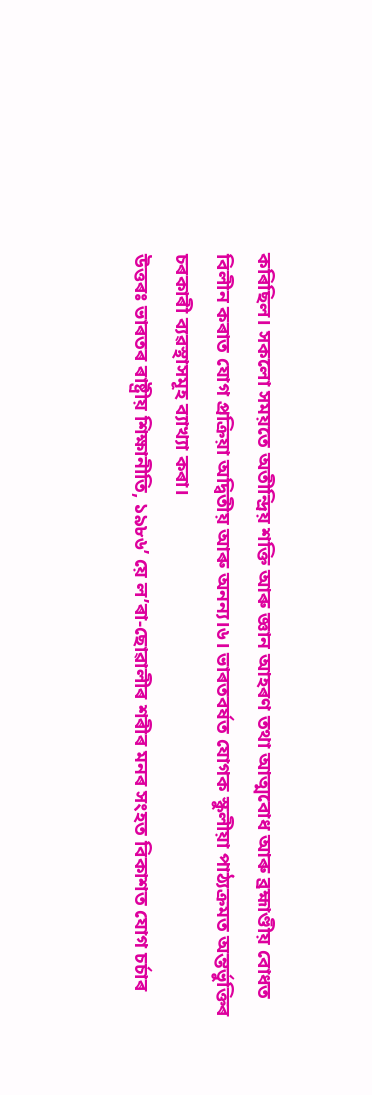কৰিছিল। সকলো সময়তে অতীন্দ্রিয় শক্তি আৰু জ্ঞান আহৰণ তথা আত্মবোধ আৰু ব্ৰহ্মাণ্ডীয় বোধত বিলীন কৰাত যোগ প্রক্রিয়া অদ্বিতীয় আৰু অনন্য।৬। ভাৰতবৰ্ষত যোগক স্কুলীয়া পাঠ্যক্ৰমত অন্তর্ভুক্তিৰ চৰকাৰী ব্যৱস্থাসমূহ ব্যাখ্যা কৰা।
উত্তৰঃ ভাৰতৰ ৰাষ্ট্ৰীয় শিক্ষানীতি, ১৯৮৬’ য়ে ল’ৰা-ছোৱালীৰ শৰীৰ মনৰ সংহত বিকাশত যোগ চৰ্চাৰ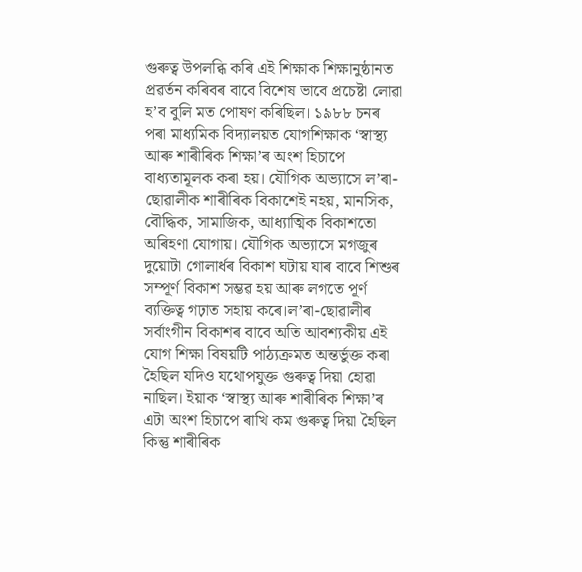গুৰুত্ব উপলব্ধি কৰি এই শিক্ষাক শিক্ষানুষ্ঠানত প্ৰৱৰ্তন কৰিবৰ বাবে বিশেষ ভাবে প্রচেষ্টা লোৱা হ’ব বুলি মত পোষণ কৰিছিল। ১৯৮৮ চনৰ পৰা মাধ্যমিক বিদ্যালয়ত যোগশিক্ষাক ‘স্বাস্থ্য আৰু শাৰীৰিক শিক্ষা’ৰ অংশ হিচাপে বাধ্যতামূলক কৰা হয়। যৌগিক অভ্যাসে ল’ৰা-ছোৱালীক শাৰীৰিক বিকাশেই নহয়, মানসিক, বৌদ্ধিক, সামাজিক, আধ্যাত্মিক বিকাশতো অৰিহণা যোগায়। যৌগিক অভ্যাসে মগজুৰ দুয়োটা গোলার্ধৰ বিকাশ ঘটায় যাৰ বাবে শিশুৰ সম্পূর্ণ বিকাশ সম্ভৱ হয় আৰু লগতে পূর্ণ ব্যক্তিত্ব গঢ়াত সহায় কৰে।ল’ৰা-ছোৱালীৰ সর্বাংগীন বিকাশৰ বাবে অতি আবশ্যকীয় এই যোগ শিক্ষা বিষয়টি পাঠ্যক্ৰমত অন্তর্ভুক্ত কৰা হৈছিল যদিও যথোপযুক্ত গুৰুত্ব দিয়া হোৱা নাছিল। ইয়াক ‘স্বাস্থ্য আৰু শাৰীৰিক শিক্ষা’ৰ এটা অংশ হিচাপে ৰাখি কম গুৰুত্ব দিয়া হৈছিল কিন্তু শাৰীৰিক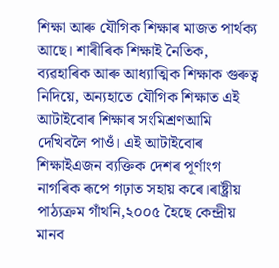শিক্ষা আৰু যৌগিক শিক্ষাৰ মাজত পাৰ্থক্য আছে। শাৰীৰিক শিক্ষাই নৈতিক, ব্যৱহাৰিক আৰু আধ্যাত্মিক শিক্ষাক গুৰুত্ব নিদিয়ে, অন্যহাতে যৌগিক শিক্ষাত এই আটাইবোৰ শিক্ষাৰ সংমিশ্রণআমি দেখিবলৈ পাওঁ। এই আটাইবোৰ শিক্ষাইএজন ব্যক্তিক দেশৰ পূৰ্ণাংগ নাগৰিক ৰূপে গঢ়াত সহায় কৰে।ৰাষ্ট্ৰীয় পাঠ্যক্রম গাঁথনি,২০০৫ হৈছে কেন্দ্রীয় মানব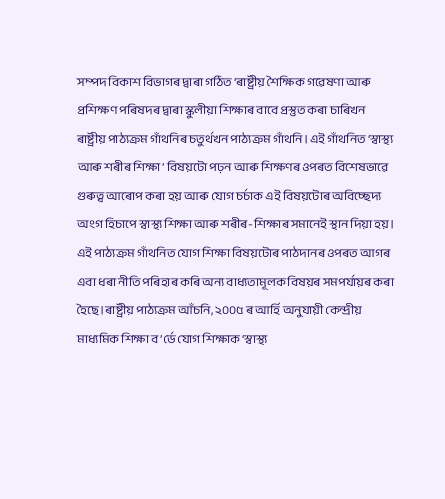সম্পদ বিকাশ বিভাগৰ দ্বাৰা গঠিত ‘ৰাষ্ট্ৰীয় শৈক্ষিক গৱেষণা আৰু প্ৰশিক্ষণ পৰিষদৰ দ্বাৰা স্কুলীয়া শিক্ষাৰ বাবে প্রস্তুত কৰা চাৰিখন ৰাষ্ট্ৰীয় পাঠ্যক্রম গাঁথনিৰ চতুৰ্থখন পাঠ্যক্রম গাঁথনি। এই গাঁথনিত ‘স্বাস্থ্য আৰু শৰীৰ শিক্ষা’ বিষয়টো পঢ়ন আৰু শিক্ষণৰ ওপৰত বিশেষভাৱে গুৰুত্ব আৰোপ কৰা হয় আৰু যোগ চর্চাক এই বিষয়টোৰ অবিচ্ছেদ্য অংগ হিচাপে স্বাস্থ্য শিক্ষা আৰু শৰীৰ-শিক্ষাৰ সমানেই স্থান দিয়া হয়। এই পাঠ্যক্রম গাঁথনিত যোগ শিক্ষা বিষয়টোৰ পাঠদানৰ ওপৰত আগৰ এবা ধৰা নীতি পৰিহাৰ কৰি অন্য বাধ্যতামূলক বিষয়ৰ সমপৰ্যায়ৰ কৰা হৈছে।ৰাষ্ট্ৰীয় পাঠ্যক্ৰম আঁচনি, ২০০৫ ৰ আৰ্হি অনুযায়ী কেন্দ্রীয় মাধ্যমিক শিক্ষা ব’র্ডে যোগ শিক্ষাক ‘স্বাস্থ্য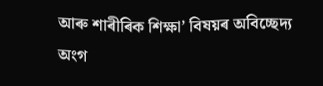আৰু শাৰীৰিক শিক্ষা’ বিষয়ৰ অবিচ্ছেদ্য অংগ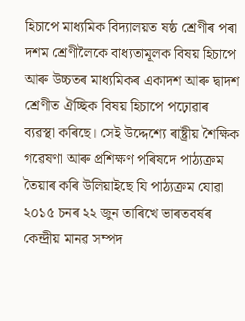হিচাপে মাধ্যমিক বিদ্যালয়ত ষষ্ঠ শ্ৰেণীৰ পৰা দশম শ্ৰেণীলৈকে বাধ্যতামূলক বিষয় হিচাপে আৰু উচ্চতৰ মাধ্যমিকৰ একাদশ আৰু দ্বাদশ শ্রেণীত ঐচ্ছিক বিষয় হিচাপে পঢ়োৱাৰ ব্যৱস্থা কৰিছে। সেই উদ্দেশ্যে ৰাষ্ট্ৰীয় শৈক্ষিক গৱেষণা আৰু প্ৰশিক্ষণ পৰিষদে পাঠ্যক্ৰম তৈয়াৰ কৰি উলিয়াইছে যি পাঠ্যক্রম যোৱা ২০১৫ চনৰ ২২ জুন তাৰিখে ভাৰতবৰ্ষৰ কেন্দ্ৰীয় মানৱ সম্পদ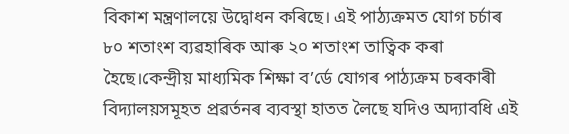বিকাশ মন্ত্রণালয়ে উদ্বোধন কৰিছে। এই পাঠ্যক্ৰমত যোগ চৰ্চাৰ ৮০ শতাংশ ব্যৱহাৰিক আৰু ২০ শতাংশ তাত্বিক কৰা হৈছে।কেন্দ্রীয় মাধ্যমিক শিক্ষা ব’র্ডে যোগৰ পাঠ্যক্ৰম চৰকাৰী বিদ্যালয়সমূহত প্ৰৱৰ্তনৰ ব্যবস্থা হাতত লৈছে যদিও অদ্যাবধি এই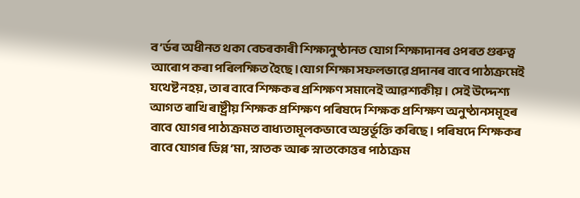ব’ৰ্ডৰ অধীনত থকা বেচৰকাৰী শিক্ষানুষ্ঠানত যোগ শিক্ষাদানৰ ওপৰত গুৰুত্ব আৰোপ কৰা পৰিলক্ষিত হৈছে।যোগ শিক্ষা সফলভাৱে প্ৰদানৰ বাবে পাঠ্যক্রমেই যথেষ্ট নহয়, তাৰ বাবে শিক্ষকৰ প্রশিক্ষণ সমানেই আৱশ্যকীয়। সেই উদ্দেশ্য আগত ৰাখি ৰাষ্ট্ৰীয় শিক্ষক প্রশিক্ষণ পৰিষদে শিক্ষক প্রশিক্ষণ অনুষ্ঠানসমূহৰ বাবে যোগৰ পাঠ্যক্ৰমত বাধ্যতামূলকভাবে অন্তর্ভূক্তি কৰিছে। পৰিষদে শিক্ষকৰ বাবে যোগৰ ডিপ্ল’মা, স্নাতক আৰু স্নাতকোত্তৰ পাঠ্যক্ৰম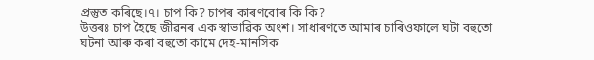প্রস্তুত কৰিছে।৭। চাপ কি? চাপৰ কাৰণবোৰ কি কি?
উত্তৰঃ চাপ হৈছে জীৱনৰ এক স্বাভাৱিক অংশ। সাধাৰণতে আমাৰ চাৰিওফালে ঘটা বহুতো ঘটনা আৰু কৰা বহুতো কামে দেহ-মানসিক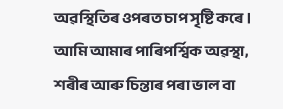অৱস্থিতিৰ ওপৰত চাপ সৃষ্টি কৰে। আমি আমাৰ পাৰিপর্শ্বিক অৱস্থা, শৰীৰ আৰু চিন্তাৰ পৰা ভাল বা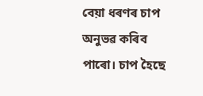বেয়া ধৰণৰ চাপ অনুভৱ কৰিব পাৰো। চাপ হৈছে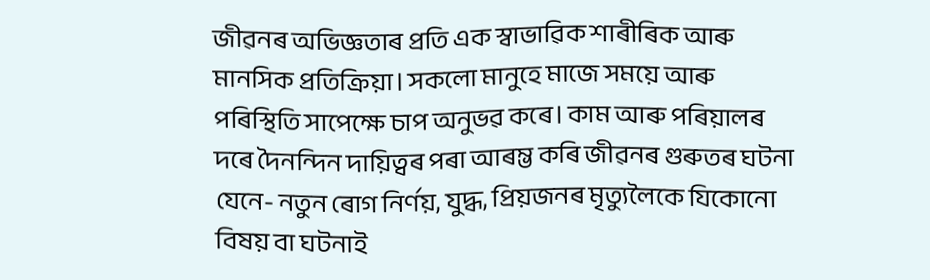জীৱনৰ অভিজ্ঞতাৰ প্ৰতি এক স্বাভাৱিক শাৰীৰিক আৰু মানসিক প্রতিক্রিয়া। সকলো মানুহে মাজে সময়ে আৰু পৰিস্থিতি সাপেক্ষে চাপ অনুভৱ কৰে। কাম আৰু পৰিয়ালৰ দৰে দৈনন্দিন দায়িত্বৰ পৰা আৰম্ভ কৰি জীৱনৰ গুৰুতৰ ঘটনা যেনে- নতুন ৰোগ নিৰ্ণয়, যুদ্ধ, প্ৰিয়জনৰ মৃত্যুলৈকে যিকোনো বিষয় বা ঘটনাই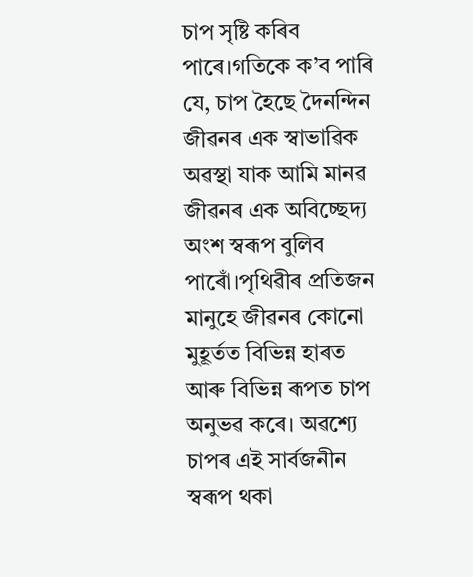চাপ সৃষ্টি কৰিব পাৰে।গতিকে ক’ব পাৰি যে, চাপ হৈছে দৈনন্দিন জীৱনৰ এক স্বাভাৱিক অৱস্থা যাক আমি মানৱ জীৱনৰ এক অবিচ্ছেদ্য অংশ স্বৰূপ বুলিব পাৰোঁ।পৃথিৱীৰ প্ৰতিজন মানুহে জীৱনৰ কোনো মুহূৰ্তত বিভিন্ন হাৰত আৰু বিভিন্ন ৰূপত চাপ অনুভৱ কৰে। অৱশ্যে চাপৰ এই সার্বজনীন স্বৰূপ থকা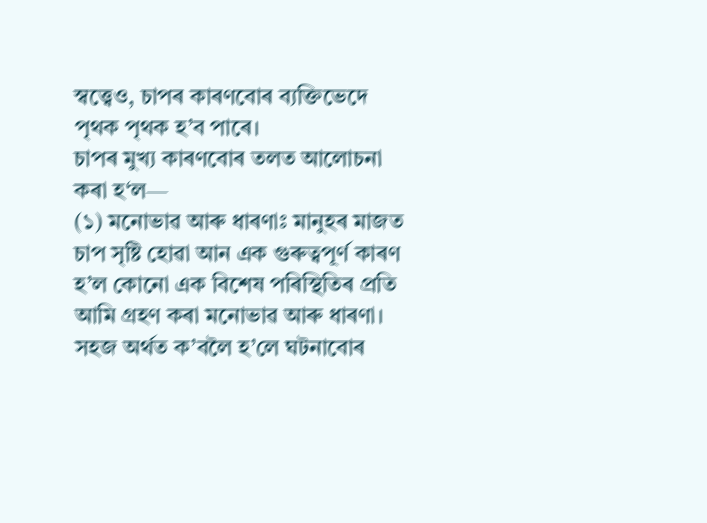স্বত্ত্বেও, চাপৰ কাৰণবোৰ ব্যক্তিভেদে পৃথক পৃথক হ’ব পাৰে।
চাপৰ মুখ্য কাৰণবোৰ তলত আলোচনা কৰা হ‘ল—
(১) মনোভাৱ আৰু ধাৰণাঃ মানুহৰ মাজত চাপ সৃষ্টি হোৱা আন এক গুৰুত্বপূর্ণ কাৰণ হ’ল কোনো এক বিশেষ পৰিস্থিতিৰ প্ৰতি আমি গ্রহণ কৰা মনোভাৱ আৰু ধাৰণা। সহজ অর্থত ক’বলৈ হ’লে ঘটনাবোৰ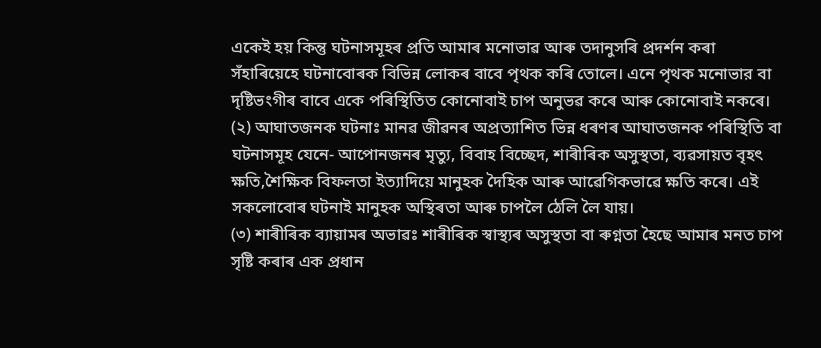একেই হয় কিন্তু ঘটনাসমূহৰ প্রতি আমাৰ মনোভাৱ আৰু তদানুসৰি প্রদর্শন কৰা সঁহাৰিয়েহে ঘটনাবোৰক বিভিন্ন লোকৰ বাবে পৃথক কৰি তোলে। এনে পৃথক মনোভার বা দৃষ্টিভংগীৰ বাবে একে পৰিস্থিতিত কোনোবাই চাপ অনুভৱ কৰে আৰু কোনোবাই নকৰে।
(২) আঘাতজনক ঘটনাঃ মানৱ জীৱনৰ অপ্রত্যাশিত ভিন্ন ধৰণৰ আঘাতজনক পৰিস্থিতি বা ঘটনাসমূহ যেনে- আপোনজনৰ মৃত্যু, বিবাহ বিচ্ছেদ, শাৰীৰিক অসুস্থতা, ব্যৱসায়ত বৃহৎ ক্ষতি,শৈক্ষিক বিফলতা ইত্যাদিয়ে মানুহক দৈহিক আৰু আৱেগিকভাৱে ক্ষতি কৰে। এই সকলোবোৰ ঘটনাই মানুহক অস্থিৰতা আৰু চাপলৈ ঠেলি লৈ যায়।
(৩) শাৰীৰিক ব্যায়ামৰ অভাৱঃ শাৰীৰিক স্বাস্থ্যৰ অসুস্থতা বা ৰুগ্নতা হৈছে আমাৰ মনত চাপ সৃষ্টি কৰাৰ এক প্ৰধান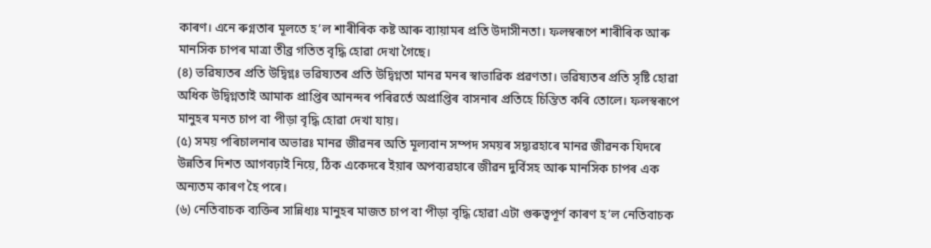কাৰণ। এনে ৰুগ্নতাৰ মূলতে হ’ল শাৰীৰিক কষ্ট আৰু ব্যায়ামৰ প্ৰতি উদাসীনতা। ফলস্বৰূপে শাৰীৰিক আৰু মানসিক চাপৰ মাত্রা তীব্র গতিত বৃদ্ধি হোৱা দেখা গৈছে।
(৪) ভৱিষ্যতৰ প্ৰতি উদ্বিগ্নঃ ভৱিষ্যতৰ প্ৰতি উদ্বিগ্নতা মানৱ মনৰ স্বাভাৱিক প্রৱণতা। ভৱিষ্যতৰ প্ৰতি সৃষ্টি হোৱা অধিক উদ্বিগ্নতাই আমাক প্ৰাপ্তিৰ আনন্দৰ পৰিৱৰ্তে অপ্ৰাপ্তিৰ বাসনাৰ প্ৰতিহে চিন্তিত কৰি তোলে। ফলস্বৰূপে মানুহৰ মনত চাপ বা পীড়া বৃদ্ধি হোৱা দেখা যায়।
(৫) সময় পৰিচালনাৰ অভাৱঃ মানৱ জীৱনৰ অতি মূল্যবান সম্পদ সময়ৰ সদ্ব্যৱহাৰে মানৱ জীৱনক যিদৰে উন্নতিৰ দিশত আগবঢ়াই নিয়ে, ঠিক একেদৰে ইয়াৰ অপব্যৱহাৰে জীৱন দুর্বিসহ আৰু মানসিক চাপৰ এক অন্যতম কাৰণ হৈ পৰে।
(৬) নেতিবাচক ব্যক্তিৰ সান্নিধ্যঃ মানুহৰ মাজত চাপ বা পীড়া বৃদ্ধি হোৱা এটা গুৰুত্বপূৰ্ণ কাৰণ হ’ল নেতিবাচক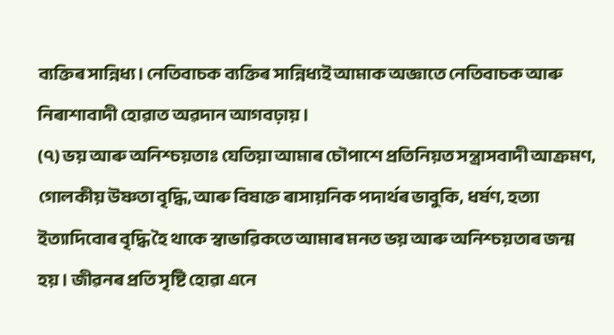ব্যক্তিৰ সান্নিধ্য। নেতিবাচক ব্যক্তিৰ সান্নিধ্যই আমাক অজ্ঞাতে নেতিবাচক আৰু নিৰাশাবাদী হোৱাত অৱদান আগবঢ়ায়।
(৭) ভয় আৰু অনিশ্চয়তাঃ যেতিয়া আমাৰ চৌপাশে প্রতিনিয়ত সন্ত্রাসবাদী আক্রমণ, গোলকীয় উষ্ণতা বৃদ্ধি, আৰু বিষাক্ত ৰাসায়নিক পদাৰ্থৰ ভাবুকি, ধর্ষণ, হত্যা ইত্যাদিবোৰ বৃদ্ধি হৈ থাকে স্বাভাৱিকতে আমাৰ মনত ভয় আৰু অনিশ্চয়তাৰ জন্ম হয়। জীৱনৰ প্ৰতি সৃষ্টি হোৱা এনে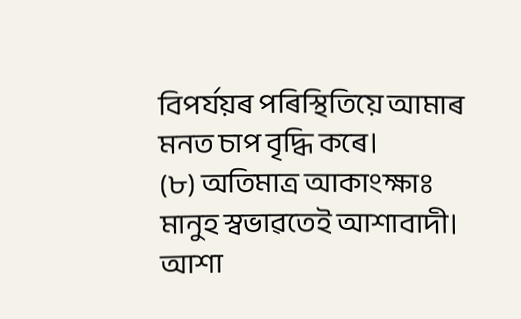বিপৰ্যয়ৰ পৰিস্থিতিয়ে আমাৰ মনত চাপ বৃদ্ধি কৰে।
(৮) অতিমাত্র আকাংক্ষাঃ মানুহ স্বভাৱতেই আশাবাদী। আশা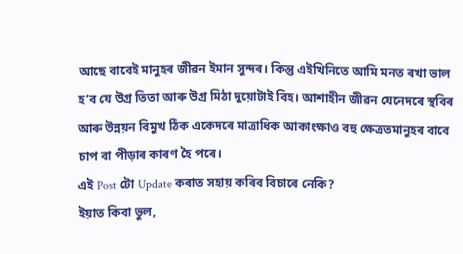আছে বাবেই মানুহৰ জীৱন ইমান সুন্দৰ। কিন্তু এইখিনিতে আমি মনত ৰখা ভাল হ’ব যে উগ্র তিতা আৰু উগ্র মিঠা দুয়োটাই বিহ। আশাহীন জীৱন যেনেদৰে স্থবিৰ আৰু উন্নয়ন বিমুখ ঠিক একেদৰে মাত্রাধিক আকাংক্ষাও বহু ক্ষেত্ৰতমানুহৰ বাবে চাপ বা পীড়াৰ কাৰণ হৈ পৰে।
এই Post টো Update কৰাত সহায় কৰিব বিচাৰে নেকি?
ইয়াত কিবা ভুল,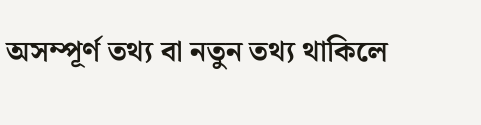অসম্পূৰ্ণ তথ্য বা নতুন তথ্য থাকিলে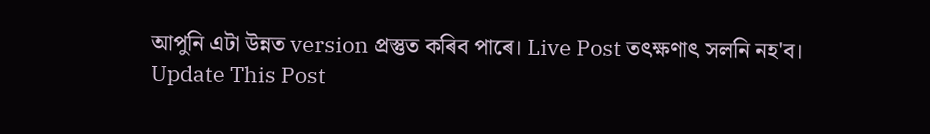আপুনি এটা উন্নত version প্ৰস্তুত কৰিব পাৰে। Live Post তৎক্ষণাৎ সলনি নহ'ব।
Update This Post